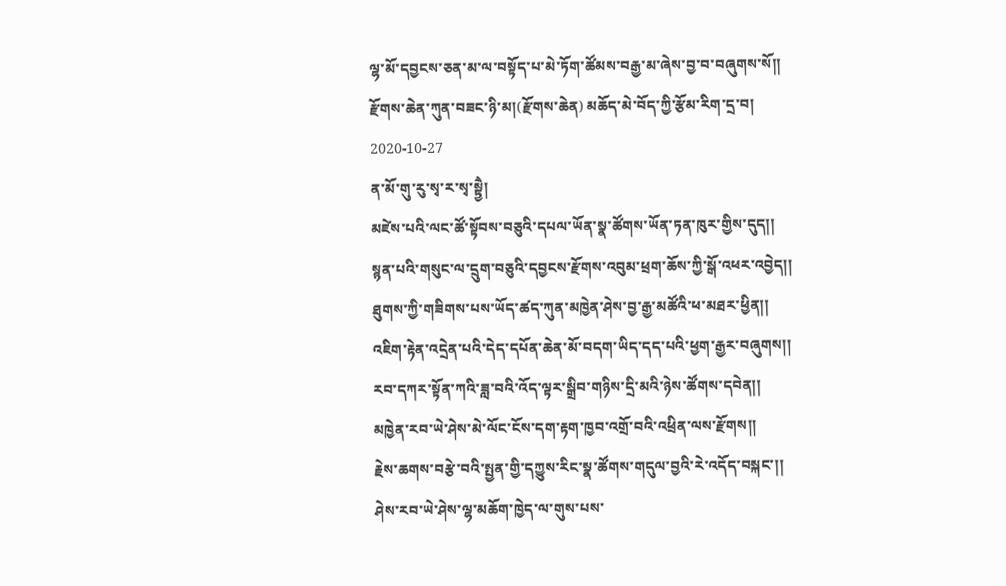ལྷ་མོ་དབྱངས་ཅན་མ་ལ་བསྟོད་པ་མེ་ཏོག་ཚོམས་བརྒྱ་མ་ཞེས་བྱ་བ་བཞུགས་སོ།།
རྫོགས་ཆེན་ཀུན་བཟང་ཉི་མ།(རྫོགས་ཆེན) མཆོད་མེ་བོད་ཀྱི་རྩོམ་རིག་དྲ་བ། 2020-10-27
ན་མོ་གུ་རུ་སྭ་ར་སྭ་སྟྱཻ།
མཛེས་པའི་ལང་ཚོ་སྟོབས་བཅུའི་དཔལ་ཡོན་སྣ་ཚོགས་ཡོན་ཏན་ཁུར་གྱིས་དུད།།
སྙན་པའི་གསུང་ལ་དྲུག་བཅུའི་དབྱངས་རྫོགས་འབུམ་ཕྲག་ཆོས་ཀྱི་སྒོ་འཕར་འབྱེད།།
ཐུགས་ཀྱི་གཟིགས་པས་ཡོད་ཚད་ཀུན་མཁྱེན་ཤེས་བྱ་རྒྱ་མཚོའི་ཕ་མཐར་ཕྱིན།།
འཇིག་རྟེན་འདྲེན་པའི་དེད་དཔོན་ཆེན་མོ་བདག་ཡིད་དད་པའི་ཕྱག་རྒྱར་བཞུགས།།
རབ་དཀར་སྟོན་ཀའི་ཟླ་བའི་འོད་ལྟར་སྒྲིབ་གཉིས་དྲི་མའི་ཉེས་ཚོགས་དབེན།།
མཁྱེན་རབ་ཡེ་ཤེས་མེ་ལོང་ངོས་དག་རྟག་ཁྱབ་འགྲོ་བའི་འཕྲིན་ལས་རྫོགས།།
རྗེས་ཆགས་བརྩེ་བའི་སྤྱན་གྱི་དཀྱུས་རིང་སྣ་ཚོགས་གདུལ་བྱའི་རེ་འདོད་བསྐང་།།
ཤེས་རབ་ཡེ་ཤེས་ལྷ་མཆོག་ཁྱེད་ལ་གུས་པས་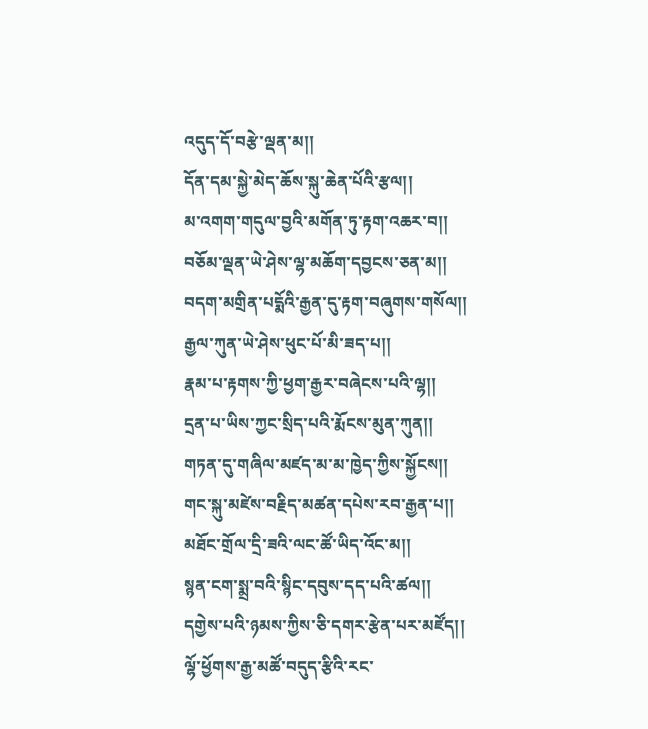འདུད་དོ་བརྩེ་ལྡན་མ།།
དོན་དམ་སྐྱེ་མེད་ཆོས་སྐུ་ཆེན་པོའི་རྩལ།།
མ་འགག་གདུལ་བྱའི་མགོན་ཏུ་རྟག་འཆར་བ།།
བཅོམ་ལྡན་ཡེ་ཤེས་ལྷ་མཆོག་དབྱངས་ཅན་མ།།
བདག་མགྲིན་པདྨོའི་རྒྱན་དུ་རྟག་བཞུགས་གསོལ།།
རྒྱལ་ཀུན་ཡེ་ཤེས་ཕུང་པོ་མི་ཟད་པ།།
རྣམ་པ་རྟགས་ཀྱི་ཕྱག་རྒྱར་བཞེངས་པའི་ལྷ།།
དྲན་པ་ཡིས་ཀྱང་སྲིད་པའི་རྨོངས་མུན་ཀུན།།
གཏན་དུ་གཞིལ་མཛད་མ་མ་ཁྱེད་ཀྱིས་སྐྱོངས།།
གང་སྐུ་མཛེས་བརྗིད་མཚན་དཔེས་རབ་རྒྱན་པ།།
མཐོང་གྲོལ་དྲི་ཟའི་ལང་ཚོ་ཡིད་འོང་མ།།
སྙན་ངག་སྨྲ་བའི་སྙིང་དབུས་དད་པའི་ཚལ།།
དགྱེས་པའི་ཉམས་ཀྱིས་ཅི་དགར་རྩེན་པར་མཛོད།།
ལྷོ་ཕྱོགས་རྒྱ་མཚོ་བདུད་རྩིའི་རང་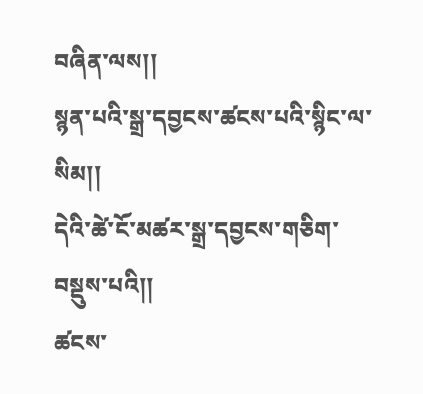བཞིན་ལས།།
སྙན་པའི་སྒྲ་དབྱངས་ཚངས་པའི་སྙིང་ལ་སིམ།།
དེའི་ཚེ་ངོ་མཚར་སྒྲ་དབྱངས་གཅིག་བསྡུས་པའི།།
ཚངས་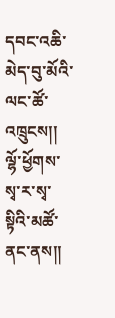དབང་འཆི་མེད་བུ་མོའི་ལང་ཚོ་འཁྲུངས།།
ལྷོ་ཕྱོགས་སྭ་ར་སྭ་སྟིའི་མཚོ་ནང་ནས།།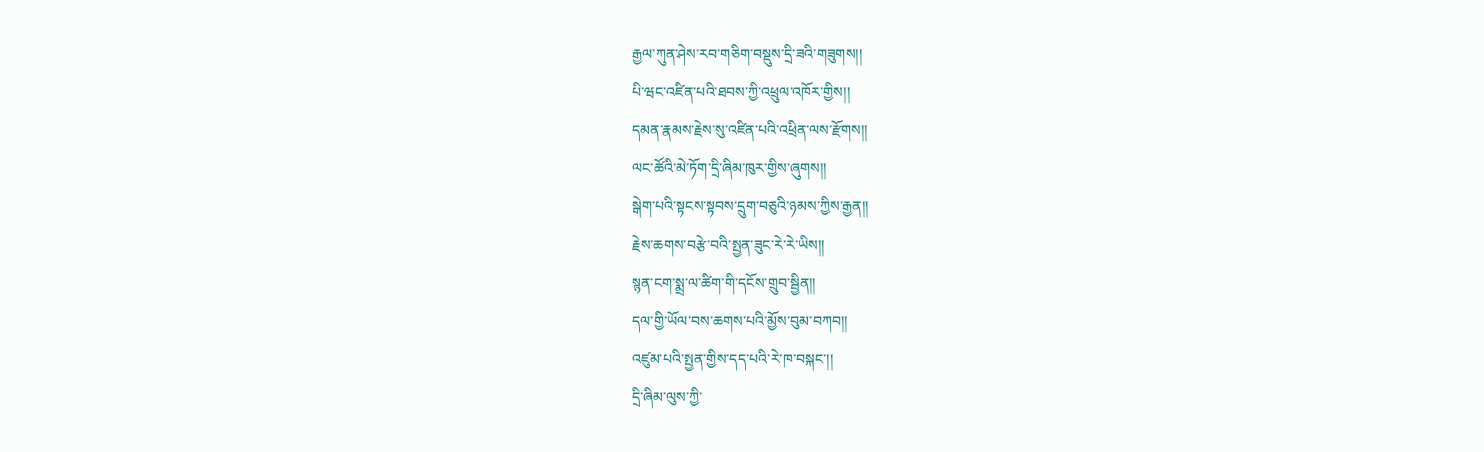རྒྱལ་ཀུན་ཤེས་རབ་གཅིག་བསྡུས་དྲི་ཟའི་གཟུགས།།
པི་ཝང་འཛིན་པའི་ཐབས་ཀྱི་འཕྲུལ་འཁོར་གྱིས།།
དམན་རྣམས་རྗེས་སུ་འཛིན་པའི་འཕྲིན་ལས་རྫོགས།།
ལང་ཚོའི་མེ་ཏོག་དྲི་ཞིམ་ཁུར་གྱིས་ཞུགས།།
སྒེག་པའི་སྟངས་སྟབས་དྲུག་བཅུའི་ཉམས་ཀྱིས་རྒྱན།།
རྗེས་ཆགས་བརྩེ་བའི་སྤྱན་ཟུང་རེ་རེ་ཡིས།།
སྙན་ངག་སྨྲ་ལ་ཚིག་གི་དངོས་གྲུབ་སྦྱིན།།
དལ་གྱི་ཡོལ་བས་ཆགས་པའི་མྱོས་བུམ་བཀབ།།
འཛུམ་པའི་སྤྱན་གྱིས་དད་པའི་རེ་ཁ་བསྐང་།།
དྲི་ཞིམ་ལུས་ཀྱི་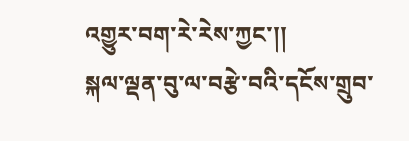འགྱུར་བག་རེ་རེས་ཀྱང་།།
སྐལ་ལྡན་བུ་ལ་བརྩེ་བའི་དངོས་གྲུབ་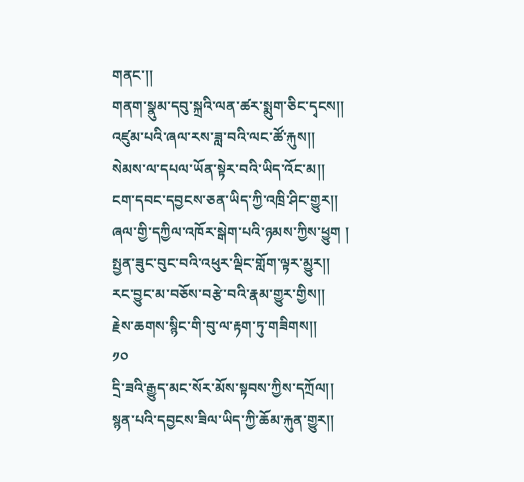གནང་།།
གནག་སྣུམ་དབུ་སྐྲའི་ལན་ཚར་སྨུག་ཅིང་དྭངས།།
འཛུམ་པའི་ཞལ་རས་ཟླ་བའི་ལང་ཚོ་རྐུས།།
སེམས་ལ་དཔལ་ཡོན་སྟེར་བའི་ཡིད་འོང་མ།།
ངག་དབང་དབྱངས་ཅན་ཡིད་ཀྱི་འཁྲི་ཤིང་གྱུར།།
ཞལ་གྱི་དཀྱིལ་འཁོར་སྒེག་པའི་ཉམས་ཀྱིས་ཕྱུག །
སྤྱན་ཟུང་བུང་བའི་འཕུར་ལྡིང་གློག་ལྟར་མྱུར།།
རང་བྱུང་མ་བཅོས་བརྩེ་བའི་རྣམ་གྱུར་གྱིས།།
རྗེས་ཆགས་སྙིང་གི་བུ་ལ་རྟག་ཏུ་གཟིགས།།
༡༠
དྲི་ཟའི་རྒྱུད་མང་སོར་མོས་སྟབས་ཀྱིས་དཀྲོལ།།
སྙན་པའི་དབྱངས་ཟིལ་ཡིད་ཀྱི་ཆོམ་རྐུན་གྱུར།།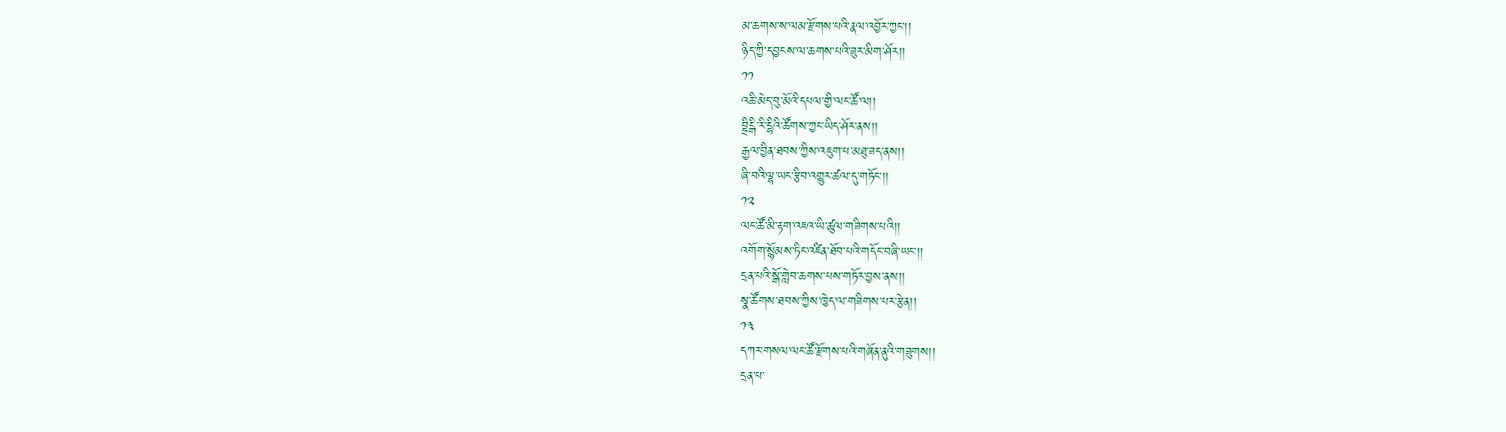མ་ཆགས་ས་ལམ་རྫོགས་པའི་རྣལ་འབྱོར་ཀྱང་།།
ཉིད་ཀྱི་དབྱངས་ལ་ཆགས་པའི་ཟུར་མིག་ཤོར།།
༡༡
འཆི་མེད་བུ་མོའི་དཔལ་གྱི་ལང་ཚོ་ལ།།
བྷྲིངྒི་རི་དྷིའི་ཚོགས་ཀྱང་ཡིད་ཤོར་ནས།།
རྒྱལ་བྱིན་ཐབས་ཀྱིས་འཇུག་པ་མཐུ་ཟད་ནས།།
ཞི་བའི་ལྷ་ཡང་རྩིབ་འགྱུར་ཚལ་དུ་གཏོང་།།
༡༢
ལང་ཚོ་མི་རྟག་འཇའ་ཡི་ཚུལ་གཟིགས་པའི།།
འགོག་སྙོམས་ཏིང་འཛིན་ཐོབ་པའི་གདོང་བཞི་ཡང་།།
དྲན་པའི་སྒོ་གླེབ་ཆགས་པས་གཏོར་བྱས་ནས།།
སྣ་ཚོགས་ཐབས་ཀྱིས་ཁྱེད་ལ་གཟིགས་པར་རྩེན།།
༡༣
དཀར་གསལ་ལང་ཚོ་རྫོགས་པའི་གཞོན་ནུའི་གཟུགས།།
དྲན་པ་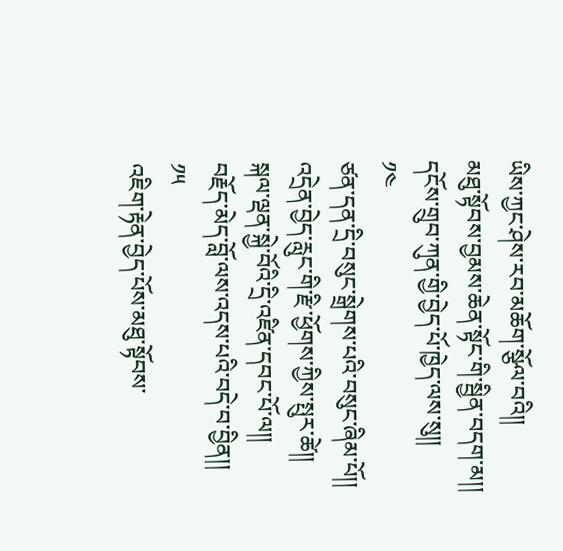ཡིས་ཀྱང་ཤེས་རབ་མཆོག་སྩོལ་བའི།།
མཐུ་སྟོབས་བྱམས་ཆེན་སྟོང་གི་སྦྱིན་བདག་མ།།
དངོས་གྲུབ་ཀུན་གྱི་བྱེད་པོ་ཁྱེད་ལས་སུ།།
༡༤
ཙན་དན་དྲི་བསུང་སྒྲེགས་པའི་བསུང་ཞིམ་པོ།།
འདྲེན་བྱེད་རླུང་གི་རྫི་ཕྱོགས་ཀྱིས་སྤུར་ཚེ།།
སྐལ་ལྡན་སྐྱེ་བོའི་དྲི་འཛིན་དབང་པོ་ལ།།
བརྗོད་མེད་བློ་ལས་འདས་པའི་བདེ་བ་བྱིན།།
༡༥
འཇིག་རྟེན་བྱེད་པོས་མཐུ་སྟོབས་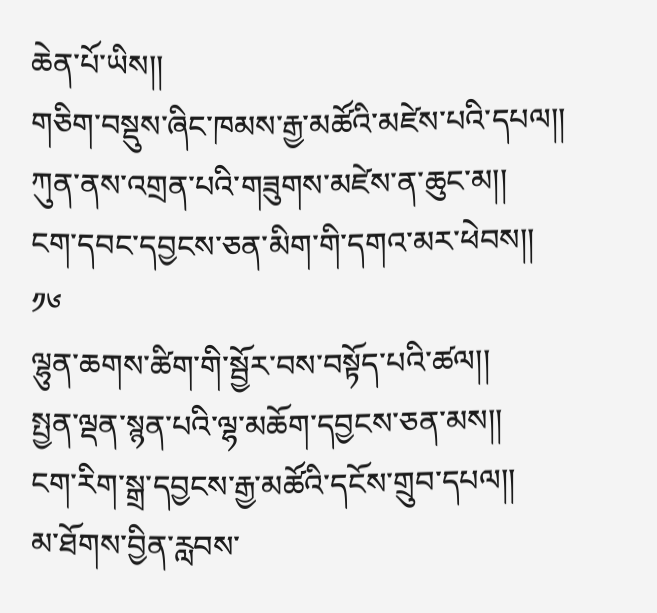ཆེན་པོ་ཡིས།།
གཅིག་བསྡུས་ཞིང་ཁམས་རྒྱ་མཚོའི་མཛེས་པའི་དཔལ།།
ཀུན་ནས་འགྲན་པའི་གཟུགས་མཛེས་ན་ཆུང་མ།།
ངག་དབང་དབྱངས་ཅན་མིག་གི་དགའ་མར་ཕེབས།།
༡༦
ལྷུན་ཆགས་ཚིག་གི་སྦྱོར་བས་བསྟོད་པའི་ཚལ།།
སྤྱན་ལྡན་སྙན་པའི་ལྷ་མཆོག་དབྱངས་ཅན་མས།།
ངག་རིག་སྒྲ་དབྱངས་རྒྱ་མཚོའི་དངོས་གྲུབ་དཔལ།།
མ་ཐོགས་བྱིན་རླབས་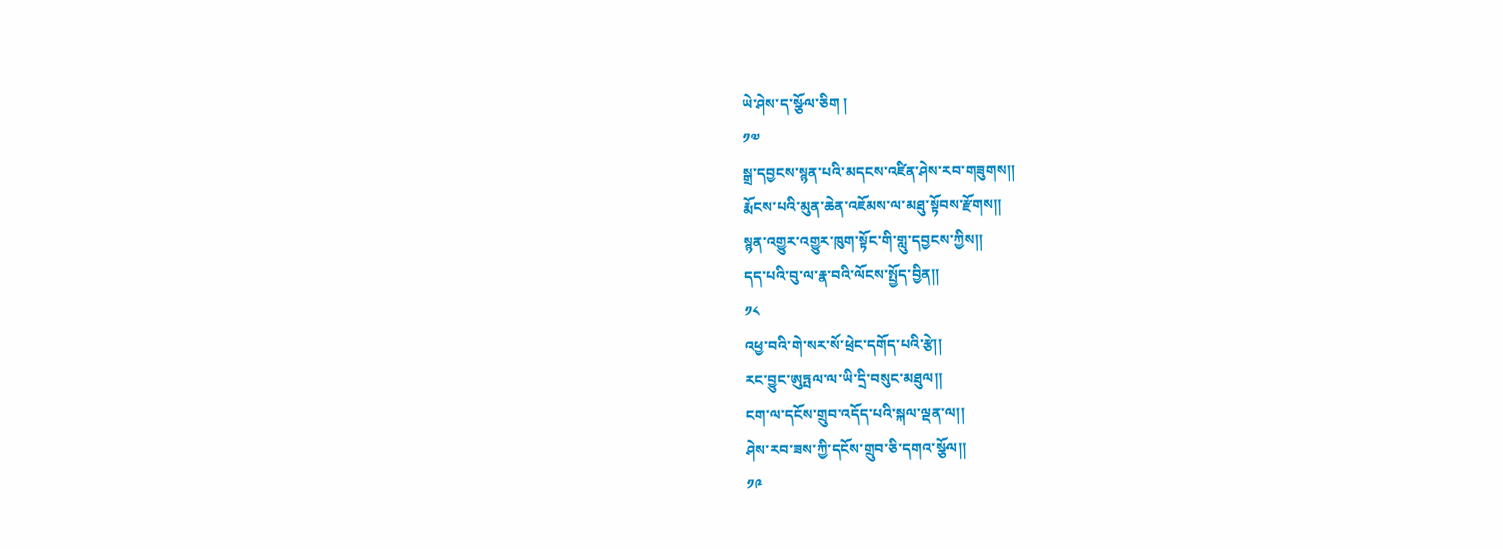ཡེ་ཤེས་ད་སྩོལ་ཅིག །
༡༧
སྒྲ་དབྱངས་སྙན་པའི་མདངས་འཛིན་ཤེས་རབ་གཟུགས།།
རྨོངས་པའི་མུན་ཆེན་འཇོམས་ལ་མཐུ་སྟོབས་རྫོགས།།
སྙན་འགྱུར་འགྱུར་ཁུག་སྟོང་གི་གླུ་དབྱངས་ཀྱིས།།
དད་པའི་བུ་ལ་རྣ་བའི་ལོངས་སྤྱོད་བྱིན།།
༡༨
འཕྱ་བའི་གེ་སར་སོ་ཕྲེང་དགོད་པའི་རྩེ།།
རང་བྱུང་ཨུཏྤལ་ལ་ཡི་དྲི་བསུང་མཐུལ།།
ངག་ལ་དངོས་གྲུབ་འདོད་པའི་སྐལ་ལྡན་ལ།།
ཤེས་རབ་ཟས་ཀྱི་དངོས་གྲུབ་ཅི་དགའ་སྩོལ།།
༡༩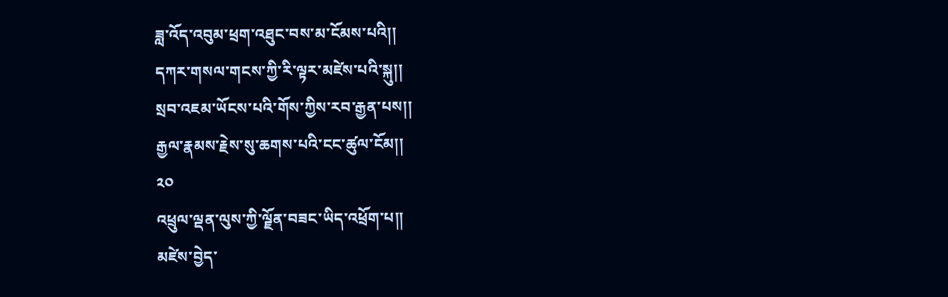ཟླ་འོད་འབུམ་ཕྲག་འཐུང་བས་མ་ངོམས་པའི།།
དཀར་གསལ་གངས་ཀྱི་རི་ལྟར་མཛེས་པའི་སྐུ།།
སྲབ་འཇམ་ཡོངས་པའི་གོས་ཀྱིས་རབ་རྒྱན་པས།།
རྒྱལ་རྣམས་རྗེས་སུ་ཆགས་པའི་ངང་ཚུལ་ངོམ།།
༢༠
འཕྲུལ་ལྡན་ལུས་ཀྱི་ལྗོན་བཟང་ཡིད་འཕྲོག་པ།།
མཛེས་བྱེད་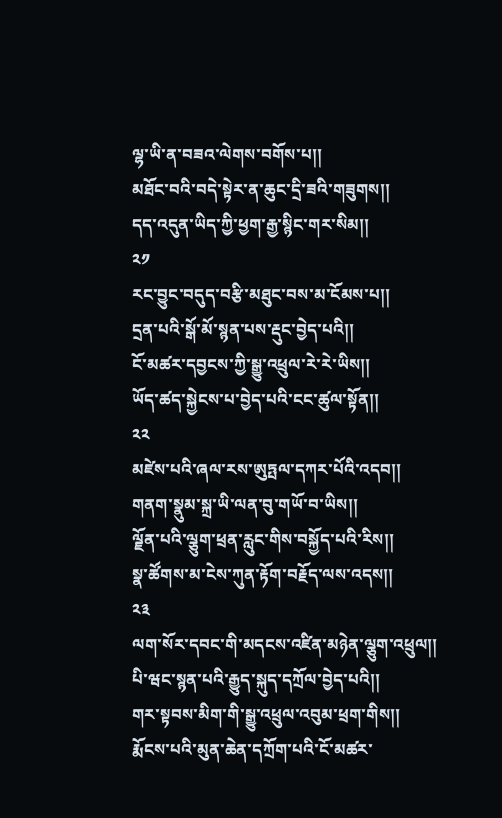ལྷ་ཡི་ན་བཟའ་ལེགས་བགོས་པ།།
མཐོང་བའི་བདེ་སྟེར་ན་ཆུང་དྲི་ཟའི་གཟུགས།།
དད་འདུན་ཡིད་ཀྱི་ཕྱག་རྒྱ་སྙིང་གར་སིམ།།
༢༡
རང་བྱུང་བདུད་བརྩི་མཐུང་བས་མ་ངོམས་པ།།
དྲན་པའི་སྒོ་མོ་སྙན་པས་རྡུང་བྱེད་པའི།།
ངོ་མཚར་དབྱངས་ཀྱི་སྒྱུ་འཕྲུལ་རེ་རེ་ཡིས།།
ཡོད་ཚད་སྐྱེངས་པ་བྱེད་པའི་ངང་ཚུལ་སྟོན།།
༢༢
མཛེས་པའི་ཞལ་རས་ཨུཏྤལ་དཀར་པོའི་འདབ།།
གནག་སྣུམ་སྐྲ་ཡི་ལན་བུ་གཡོ་བ་ཡིས།།
ལྗོན་པའི་ལྕུག་ཕྲན་རླུང་གིས་བསྐྱོད་པའི་རིས།།
སྣ་ཚོགས་མ་ངེས་ཀུན་རྟོག་བརྗོད་ལས་འདས།།
༢༣
ལག་སོར་དབང་གི་མདངས་འཛིན་མཉེན་ལྕུག་འཕྲུལ།།
པི་ཝང་སྙན་པའི་རྒྱུད་སྐུད་དཀྲོལ་བྱེད་པའི།།
གར་སྟབས་མིག་གི་སྒྱུ་འཕྲུལ་འབུམ་ཕྲག་གིས།།
རྨོངས་པའི་མུན་ཆེན་དཀྲོག་པའི་ངོ་མཚར་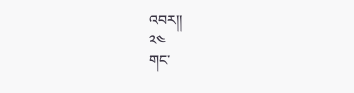འབར།།
༢༤
གང་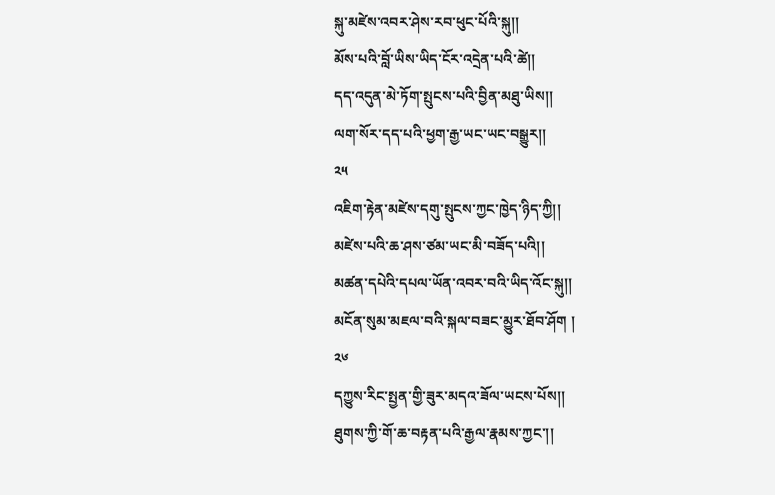སྐུ་མཛེས་འབར་ཤེས་རབ་ཕུང་པོའི་སྐུ།།
མོས་པའི་བློ་ཡིས་ཡིད་ངོར་འདྲེན་པའི་ཚེ།།
དད་འདུན་མེ་ཏོག་སྤུངས་པའི་བྱིན་མཐུ་ཡིས།།
ལག་སོར་དད་པའི་ཕྱག་རྒྱ་ཡང་ཡང་བསྒྱུར།།
༢༥
འཇིག་རྟེན་མཛེས་དགུ་སྤུངས་ཀྱང་ཁྱེད་ཉིད་ཀྱི།།
མཛེས་པའི་ཆ་ཤས་ཙམ་ཡང་མི་བཟོད་པའི།།
མཚན་དཔེའི་དཔལ་ཡོན་འབར་བའི་ཡིད་འོང་སྐུ།།
མངོན་སུམ་མཇལ་བའི་སྐལ་བཟང་མྱུར་ཐོབ་ཤོག །
༢༦
དཀྱུས་རིང་སྤྱན་གྱི་ཟུར་མདའ་ཟོལ་ཡངས་པོས།།
ཐུགས་ཀྱི་གོ་ཆ་བརྟན་པའི་རྒྱལ་རྣམས་ཀྱང་།།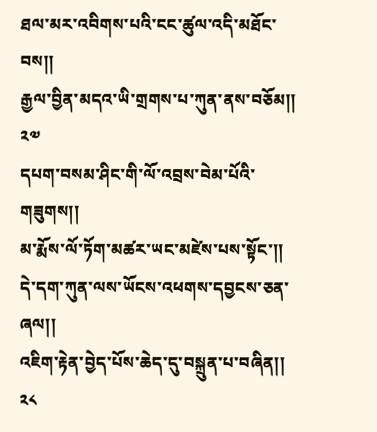ཐལ་མར་འབིགས་པའི་ངང་ཚུལ་འདི་མཐོང་བས།།
རྒྱལ་བྱིན་མདའ་ཡི་གྲགས་པ་ཀུན་ནས་བཅོམ།།
༢༧
དཔག་བསམ་ཤིང་གི་ལོ་འབྲས་བེམ་པོའི་གཟུགས།།
མ་རྨོས་ལོ་ཏོག་མཚར་ཡང་མཛེས་པས་སྟོང་།།
དེ་དག་ཀུན་ལས་ཡོངས་འཕགས་དབྱངས་ཅན་ཞལ།།
འཇིག་རྟེན་བྱེད་པོས་ཆེད་དུ་བསྐྲུན་པ་བཞིན།།
༢༨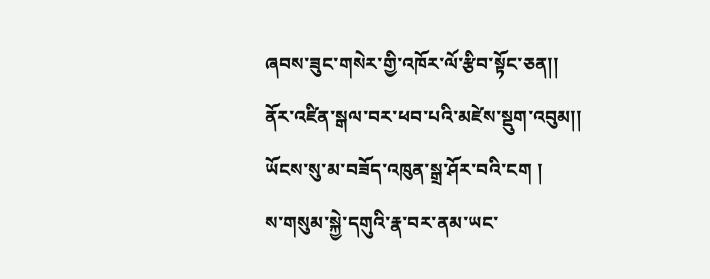ཞབས་ཟུང་གསེར་གྱི་འཁོར་ལོ་རྩིབ་སྟོང་ཅན།།
ནོར་འཛིན་སྒལ་བར་ཕབ་པའི་མཛེས་སྡུག་འབུམ།།
ཡོངས་སུ་མ་བཟོད་འཁུན་སྒྲ་ཤོར་བའི་ངག །
ས་གསུམ་སྐྱེ་དགུའི་རྣ་བར་ནམ་ཡང་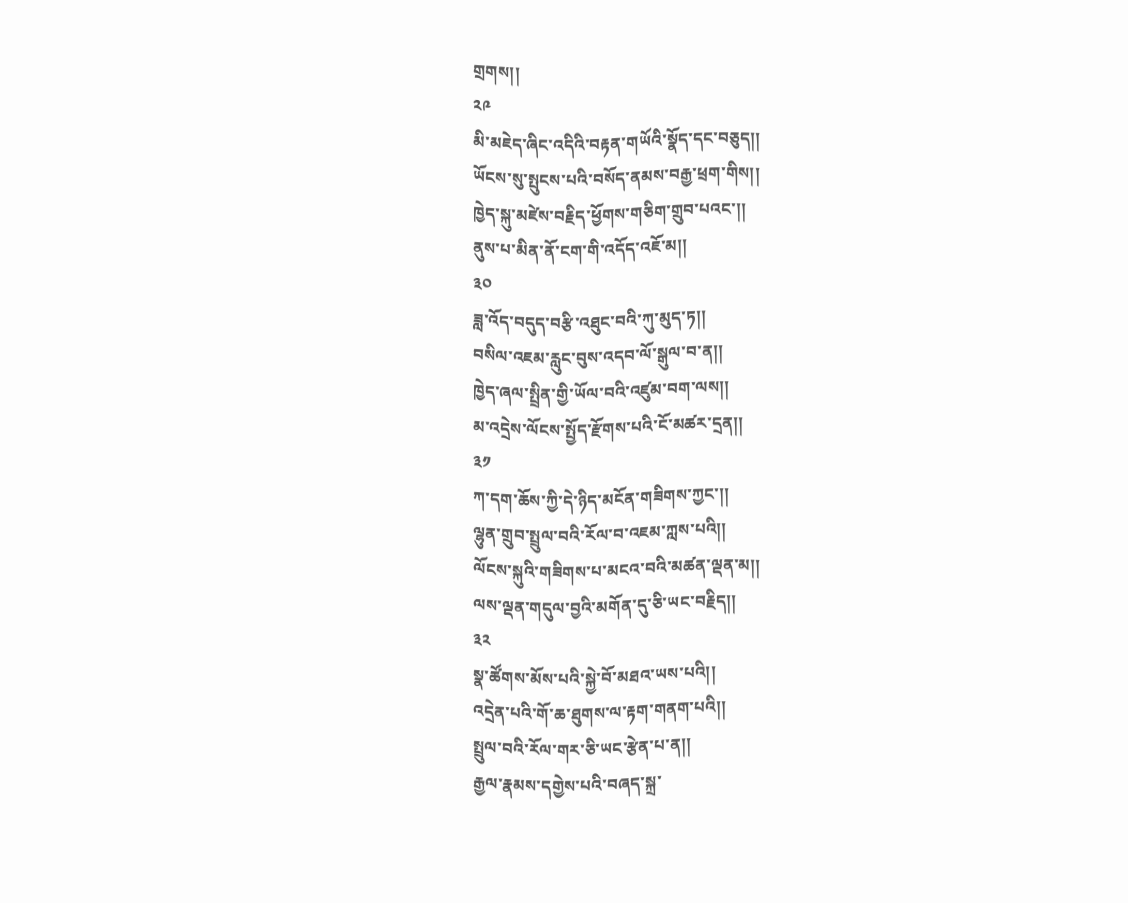གྲགས།།
༢༩
མི་མཇེད་ཞིང་འདིའི་བརྟན་གཡོའི་སྣོད་དང་བཅུད།།
ཡོངས་སུ་སྤུངས་པའི་བསོད་ནམས་བརྒྱ་ཕྲག་གིས།།
ཁྱེད་སྐུ་མཛེས་བརྗིད་ཕྱོགས་གཅིག་གྲུབ་པའང་།།
ནུས་པ་མིན་ནོ་ངག་གི་འདོད་འཇོ་མ།།
༣༠
ཟླ་འོད་བདུད་བརྩི་འཐུང་བའི་ཀུ་མུད་ཏ།།
བསིལ་འཇམ་རླུང་བུས་འདབ་ལོ་སྒུལ་བ་ན།།
ཁྱེད་ཞལ་སྤྲིན་གྱི་ཡོལ་བའི་འཛུམ་བག་ལས།།
མ་འདྲེས་ལོངས་སྤྱོད་རྫོགས་པའི་ངོ་མཚར་དྲན།།
༣༡
ཀ་དག་ཆོས་ཀྱི་དེ་ཉིད་མངོན་གཟིགས་ཀྱང་།།
ལྷུན་གྲུབ་སྤྲུལ་བའི་རོལ་བ་འཇམ་ཀླས་པའི།།
ལོངས་སྐུའི་གཟིགས་པ་མངའ་བའི་མཚན་ལྡན་མ།།
ལས་ལྡན་གདུལ་བྱའི་མགོན་དུ་ཅི་ཡང་བརྗིད།།
༣༢
སྣ་ཚོགས་མོས་པའི་སྐྱེ་བོ་མཐའ་ཡས་པའི།།
འདྲེན་པའི་གོ་ཆ་ཐུགས་ལ་རྟག་གནག་པའི།།
སྤྲུལ་བའི་རོལ་གར་ཅི་ཡང་རྩེན་པ་ན།།
རྒྱལ་རྣམས་དགྱེས་པའི་བཞད་སྐྲ་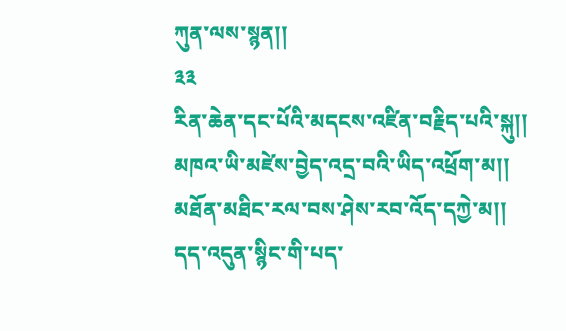ཀུན་ལས་སྙན།།
༣༣
རིན་ཆེན་དང་པོའི་མདངས་འཛིན་བརྗིད་པའི་སྐུ།།
མཁའ་ཡི་མཛེས་བྱེད་འདྲ་བའི་ཡིད་འཕྲོག་མ།།
མཐོན་མཐིང་རལ་བས་ཤེས་རབ་འོད་དཀྱེ་མ།།
དད་འདུན་སྙིང་གི་པད་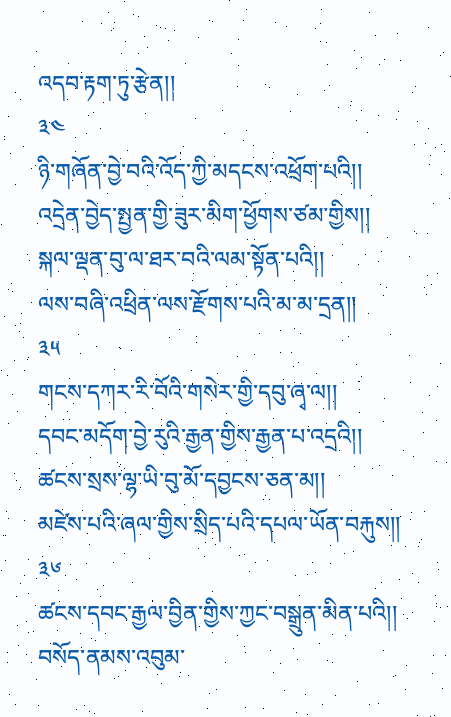འདབ་རྟག་ཏུ་རྩེན།།
༣༤
ཉི་གཞོན་བྱེ་བའི་འོད་ཀྱི་མདངས་འཕྲོག་པའི།།
འདྲེན་བྱེད་སྤྱན་གྱི་ཟུར་མིག་ཕྱོགས་ཙམ་གྱིས།།
སྐལ་ལྡན་བུ་ལ་ཐར་བའི་ལམ་སྟོན་པའི།།
ལས་བཞི་འཕྲིན་ལས་རྫོགས་པའི་མ་མ་དྲན།།
༣༥
གངས་དཀར་རི་བོའི་གསེར་གྱི་དབུ་ཞྭ་ལ།།
དབང་མདོག་བྱེ་རུའི་རྒྱན་གྱིས་རྒྱན་པ་འདྲའི།།
ཚངས་སྲས་ལྷ་ཡི་བུ་མོ་དབྱངས་ཅན་མ།།
མཛེས་པའི་ཞལ་གྱིས་སྲིད་པའི་དཔལ་ཡོན་བརྐུས།།
༣༦
ཚངས་དབང་རྒྱལ་བྱིན་གྱིས་ཀྱང་བསྒྲུན་མིན་པའི།།
བསོད་ནམས་འབུམ་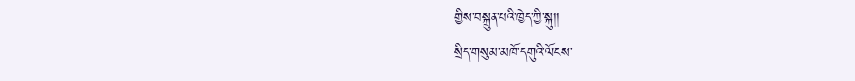གྱིས་བསྐྲུན་པའི་ཁྱེད་ཀྱི་སྐུ།།
སྲིད་གསུམ་མཁོ་དགུའི་ལོངས་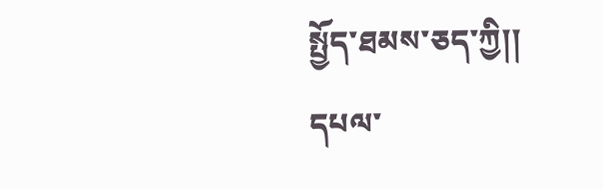སྤྱོད་ཐམས་ཅད་ཀྱི།།
དཔལ་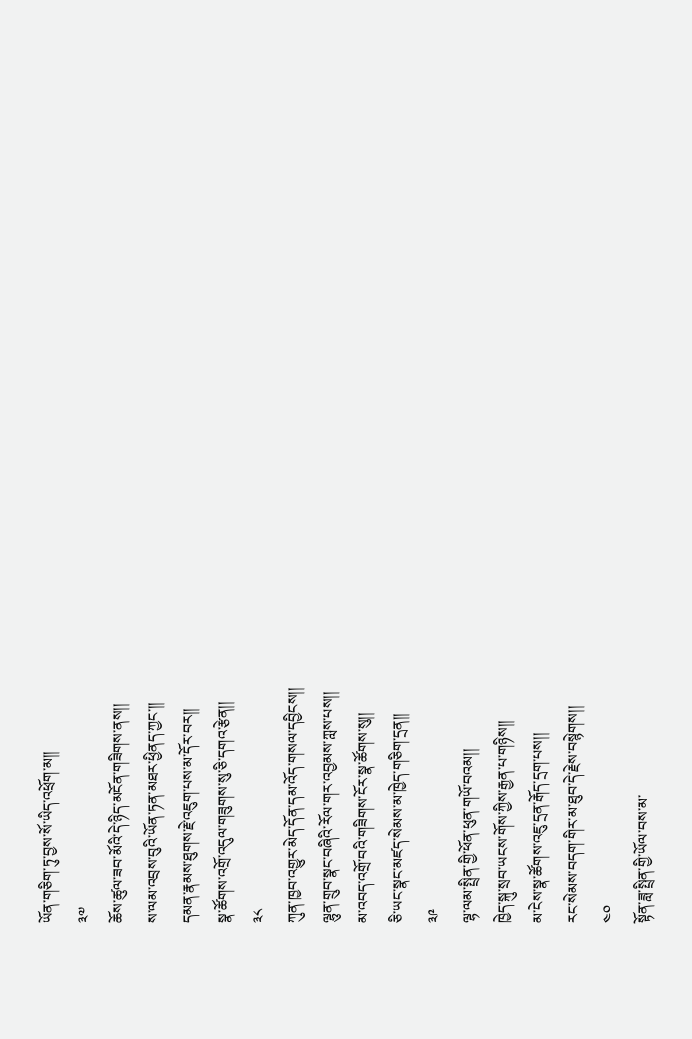ཡོན་གཅིག་ཏུ་བྱས་སོ་ཡིད་འཕྲོག་མ།།
༣༧
ཆོས་ཚུལ་ཟབ་མོའི་དེ་ཉིད་མངོན་གཟིགས་ནས།།
ས་ལམ་འབྲས་བུའི་ཡོན་ཏན་མཐར་ཕྱིནད་ཀྱང་།།
དམན་རྣམས་ཐུགས་རྗེ་འཇུག་པས་མ་དོར་བར།།
སྣ་ཚོགས་འགྲོ་འདུལ་གཟུགས་སུ་ཅི་དགའ་རྩེན།།
༣༨
ཀུན་ཁྱབ་འགྱུར་མེད་དོན་དམ་འོད་གསལ་དབྱིངས།།
ལྷུན་གྲུབ་སྣང་བཞིའི་རོལ་གར་འབྱམས་ཀླས་པས།།
མ་འབད་འགྲོ་བའི་གཟིགས་ངོར་སྣ་ཚོགས་སུ།།
ཅི་ཡང་སྣང་མཛད་སེམས་མ་ཁྱེད་གཅིག་དྲན།།
༣༩
ལྷ་ལམ་སྤྲིན་གྱི་ཕོན་ཕུན་གཡོ་བའམ།།
ཁྱེད་སྐུ་སྲབ་ཡངས་གོས་ཀྱིས་རྒྱན་པ་གཉིས།།
མ་ངེས་སྣ་ཚོགས་འཇུ་དྲན་རྒོད་དྲག་པས།།
རང་སེམས་བདག་གིར་མ་ཐུབ་དེ་རྗེས་བསྙེགས།།
༤༠
སྟོན་ཟླ་སྤྲིན་གྱི་ཡོལ་བས་མ་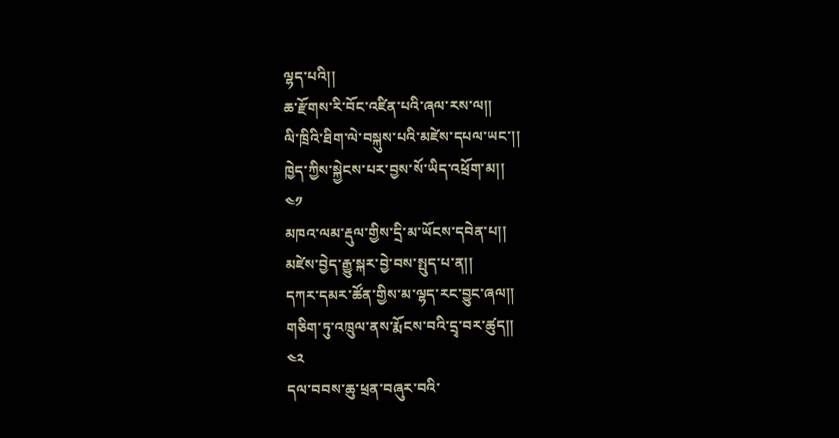ལྷད་པའི།།
ཆ་རྫོགས་རི་བོང་འཛིན་པའི་ཞལ་རས་ལ།།
ལི་ཁྲིའི་ཐིག་ལེ་བསྐུས་པའི་མཛེས་དཔལ་ཡང་།།
ཁྱེད་ཀྱིས་སྐྱེངས་པར་བྱས་སོ་ཡིད་འཕྲོག་མ།།
༤༡
མཁའ་ལམ་རྡུལ་གྱིས་དྲི་མ་ཡོངས་དབེན་པ།།
མཛེས་བྱེད་རྒྱུ་སྐར་བྱེ་བས་སྤུད་པ་ན།།
དཀར་དམར་ཚོན་གྱིས་མ་ལྷད་རང་བྱུང་ཞལ།།
གཅིག་ཏུ་འཁྲུལ་ནས་རྨོངས་བའི་དྲྭ་བར་ཚུད།།
༤༢
དལ་བབས་ཆུ་ཕྲན་བཞུར་བའི་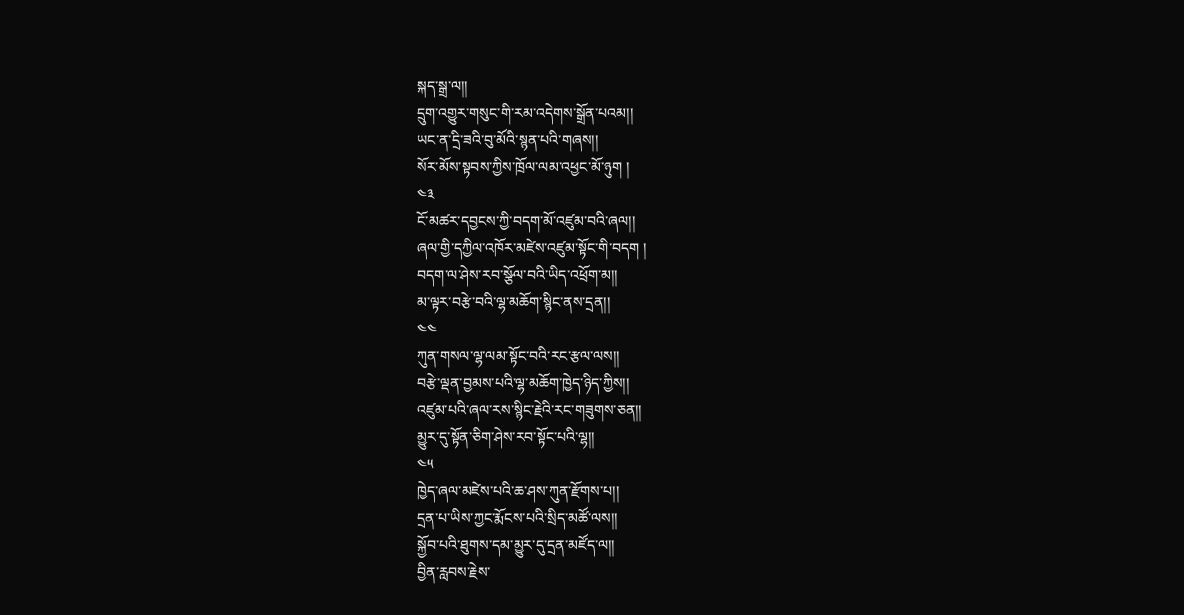སྐད་སྒྲ་ལ།།
དྲུག་འགྱུར་གསུང་གི་རམ་འདེགས་སྒྲོན་པའམ།།
ཡང་ན་དྲི་ཟའི་བུ་མོའི་སྙན་པའི་གཞས།།
སོར་མོས་སྟབས་ཀྱིས་ཁྲོལ་ལམ་འཕྱང་མོ་ཉུག །
༤༣
ངོ་མཚར་དབྱངས་ཀྱི་བདག་མོ་འཛུམ་བའི་ཞལ།།
ཞལ་གྱི་དཀྱིལ་འཁོར་མཛེས་འཛུམ་སྟོང་གི་བདག །
བདག་ལ་ཤེས་རབ་སྩོལ་བའི་ཡིད་འཕྲོག་མ།།
མ་ལྟར་བརྩེ་བའི་ལྷ་མཆོག་སྙིང་ནས་དྲན།།
༤༤
ཀུན་གསལ་ལྷ་ལམ་སྟོང་བའི་རང་རྩལ་ལས།།
བརྩེ་ལྡན་བྱམས་པའི་ལྷ་མཆོག་ཁྱེད་ཉིད་ཀྱིས།།
འཛུམ་པའི་ཞལ་རས་སྙིང་རྗེའི་རང་གཟུགས་ཅན།།
མྱུར་དུ་སྟོན་ཅིག་ཤེས་རབ་སྟོང་པའི་ལྷ།།
༤༥
ཁྱེད་ཞལ་མཛེས་པའི་ཆ་ཤས་ཀུན་རྫོགས་པ།།
དྲན་པ་ཡིས་ཀྱང་རྨོངས་པའི་སྲིད་མཚོ་ལས།།
སྐྱོབ་པའི་ཐུགས་དམ་མྱུར་དུ་དྲན་མཛོད་ལ།།
བྱིན་རླབས་རྗེས་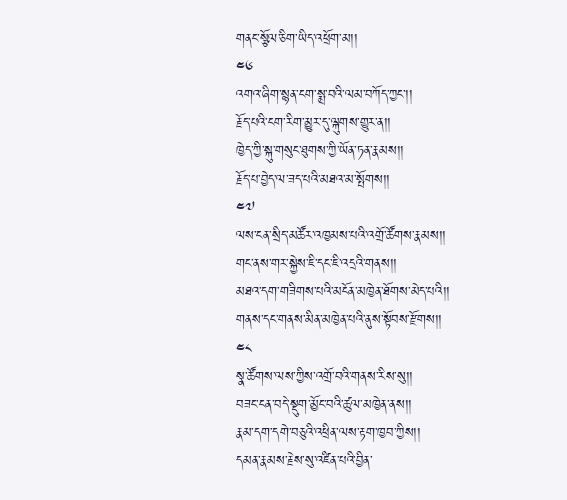གནང་སྩོལ་ཅིག་ཡིད་འཕྲོག་མ།།
༤༦
འགའ་ཞིག་སྙན་ངག་སྨྲ་བའི་ལམ་བཀོད་ཀྱང་།།
རྗོད་པའི་ངག་རིག་མྱུར་དུ་ལྐུགས་གྱུར་ན།།
ཁྱེད་ཀྱི་སྐུ་གསུང་ཐུགས་ཀྱི་ཡོན་ཏན་རྣམས།།
རྗོད་པ་བྱེད་ལ་ཟད་པའི་མཐའ་མ་སྤོགས།།
༤༧
ལས་ངན་སྲིད་མཚོར་འཁྱམས་པའི་འགྲོ་ཚོགས་རྣམས།།
གང་ནས་གར་སྐྱེས་ཇི་དང་ཇི་འདྲའི་གནས།།
མཐའ་དག་གཟིགས་པའི་མངོན་མཁྱེན་ཐོགས་མེད་པའི།།
གནས་དང་གནས་མིན་མཁྱེན་པའི་ནུས་སྟོབས་རྫོགས།།
༤༨
སྣ་ཚོགས་ལས་ཀྱིས་འགྲོ་བའི་གནས་རིས་སུ།།
བཟང་ངན་བདེ་སྡུག་མྱོང་བའི་ཚུལ་མཁྱེན་ནས།།
རྣམ་དག་དགེ་བཅུའི་འཕྲིན་ལས་རྟག་ཁྱབ་ཀྱིས།།
དམན་རྣམས་རྗེས་སུ་འཛིན་པའི་བྱིན་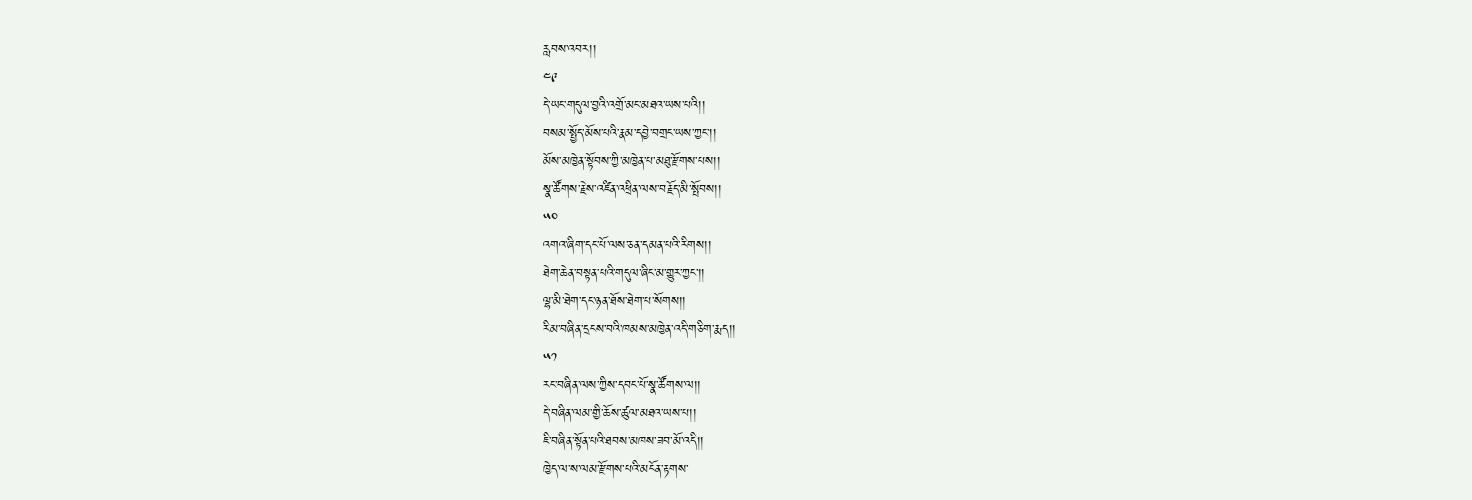རླབས་འབར།།
༤༩
དེ་ཡང་གདུལ་བྱའི་འགྲོ་མང་མཐའ་ཡས་པའི།།
བསམ་སྤྱོད་མོས་པའི་རྣམ་དབྱེ་བགྲང་ཡས་ཀྱང་།།
མོས་མཁྱེན་སྟོབས་ཀྱི་མཁྱེན་པ་མཐུ་རྫོགས་པས།།
སྣ་ཚོགས་རྗེས་འཛིན་འཕྲིན་ལས་བརྗོད་མི་སྤོབས།།
༥༠
འགའ་ཞིག་དང་པོ་ལས་ཅན་དམན་པའི་རིགས།།
ཐེག་ཆེན་བསྟན་པའི་གདུལ་ཞིང་མ་གྱུར་ཀྱང་།།
ལྷ་མི་ཐེག་དང་ཉན་ཐོས་ཐེག་པ་སོགས།།
རིམ་བཞིན་དྲངས་བའི་ཁམས་མཁྱེན་འདི་གཅིག་རྨད།།
༥༡
རང་བཞིན་ལས་ཀྱིས་དབང་པོ་སྣ་ཚོགས་ལ།།
དེ་བཞིན་ལམ་གྱི་ཆོས་ཚུལ་མཐའ་ཡས་པ།།
ཇི་བཞིན་སྟོན་པའི་ཐབས་མཁས་ཟབ་མོ་འདི།།
ཁྱེད་ལ་ས་ལམ་རྫོགས་པའི་མངོན་རྟགས་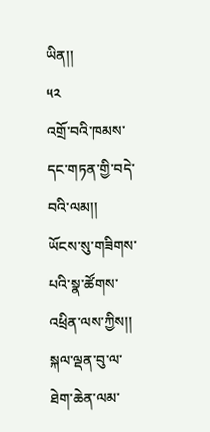ཡིན།།
༥༢
འགྲོ་བའི་ཁམས་དང་གཏན་གྱི་བདེ་བའི་ལམ།།
ཡོངས་སུ་གཟིགས་པའི་སྣ་ཚོགས་འཕྲིན་ལས་ཀྱིས།།
སྐལ་ལྡན་བུ་ལ་ཐེག་ཆེན་ལམ་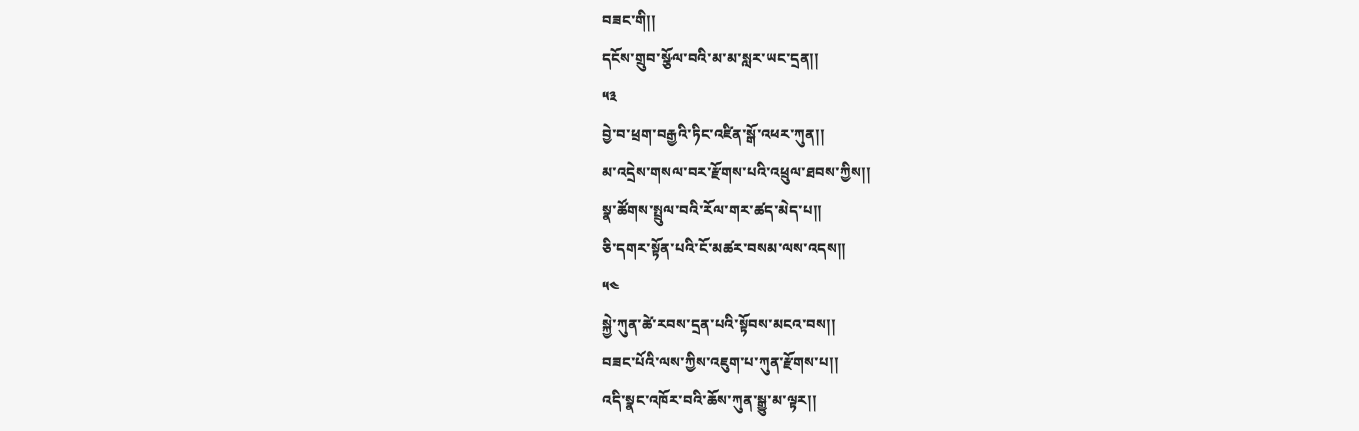བཟང་གི།།
དངོས་གྲུབ་སྩོལ་བའི་མ་མ་སླར་ཡང་དྲན།།
༥༣
བྱེ་བ་ཕྲག་བརྒྱའི་ཏིང་འཛིན་སྒོ་འཕར་ཀུན།།
མ་འདྲེས་གསལ་བར་རྫོགས་པའི་འཕྲུལ་ཐབས་ཀྱིས།།
སྣ་ཚོགས་སྤྲུལ་བའི་རོལ་གར་ཚད་མེད་པ།།
ཅི་དགར་སྟོན་པའི་ངོ་མཚར་བསམ་ལས་འདས།།
༥༤
སྐྱེ་ཀུན་ཚེ་རབས་དྲན་པའི་སྟོབས་མངའ་བས།།
བཟང་པོའི་ལས་ཀྱིས་འཇུག་པ་ཀུན་རྫོགས་པ།།
འདི་སྣང་འཁོར་བའི་ཆོས་ཀུན་སྒྱུ་མ་ལྟར།།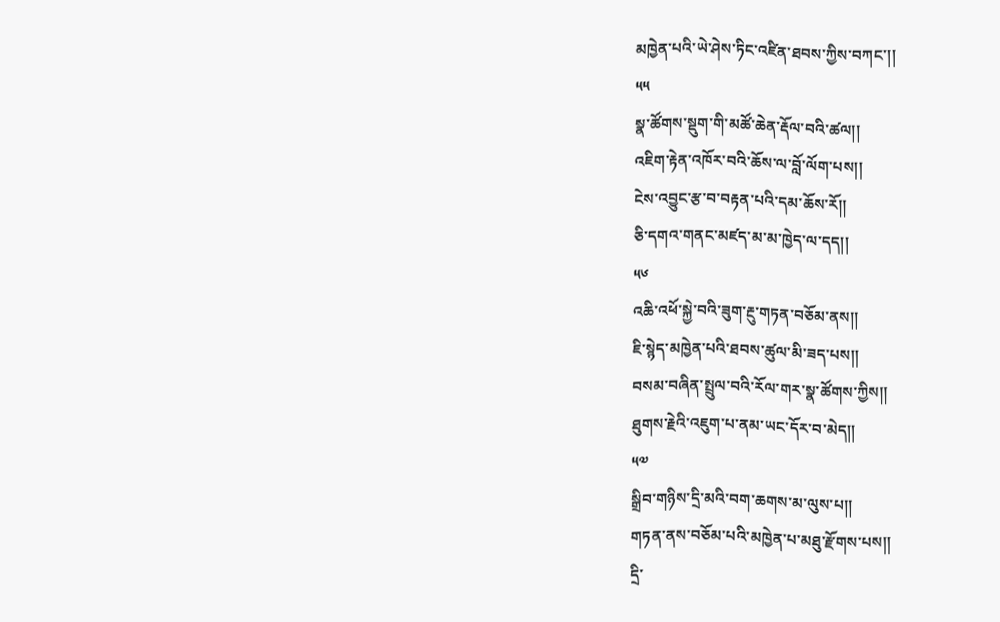མཁྱེན་པའི་ཡེ་ཤེས་ཏིང་འཛིན་ཐབས་ཀྱིས་བཀང་།།
༥༥
སྣ་ཚོགས་སྡུག་གི་མཚོ་ཆེན་རྡོལ་བའི་ཚལ།།
འཇིག་རྟེན་འཁོར་བའི་ཆོས་ལ་བློ་ལོག་པས།།
ངེས་འབྱུང་རྩ་བ་བརྟན་པའི་དམ་ཆོས་རོ།།
ཅི་དགའ་གནང་མཛད་མ་མ་ཁྱེད་ལ་དད།།
༥༦
འཆི་འཕོ་སྐྱེ་བའི་ཟུག་རྔུ་གཏན་བཅོམ་ནས།།
ཇི་སྙེད་མཁྱེན་པའི་ཐབས་ཚུལ་མི་ཟད་པས།།
བསམ་བཞིན་སྤྲུལ་བའི་རོལ་གར་སྣ་ཚོགས་ཀྱིས།།
ཐུགས་རྗེའི་འཇུག་པ་ནམ་ཡང་དོར་བ་མེད།།
༥༧
སྒྲིབ་གཉིས་དྲི་མའི་བག་ཆགས་མ་ལུས་པ།།
གཏན་ནས་བཅོམ་པའི་མཁྱེན་པ་མཐུ་རྫོགས་པས།།
དྲི་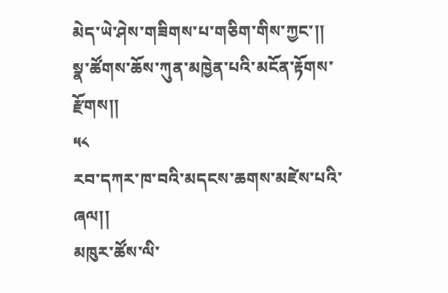མེད་ཡེ་ཤེས་གཟིགས་པ་གཅིག་གིས་ཀྱང་།།
སྣ་ཚོགས་ཆོས་ཀུན་མཁྱེན་པའི་མངོན་རྟོགས་རྫོགས།།
༥༨
རབ་དཀར་ཁ་བའི་མདངས་ཆགས་མཛེས་པའི་ཞལ།།
མཁུར་ཚོས་ལི་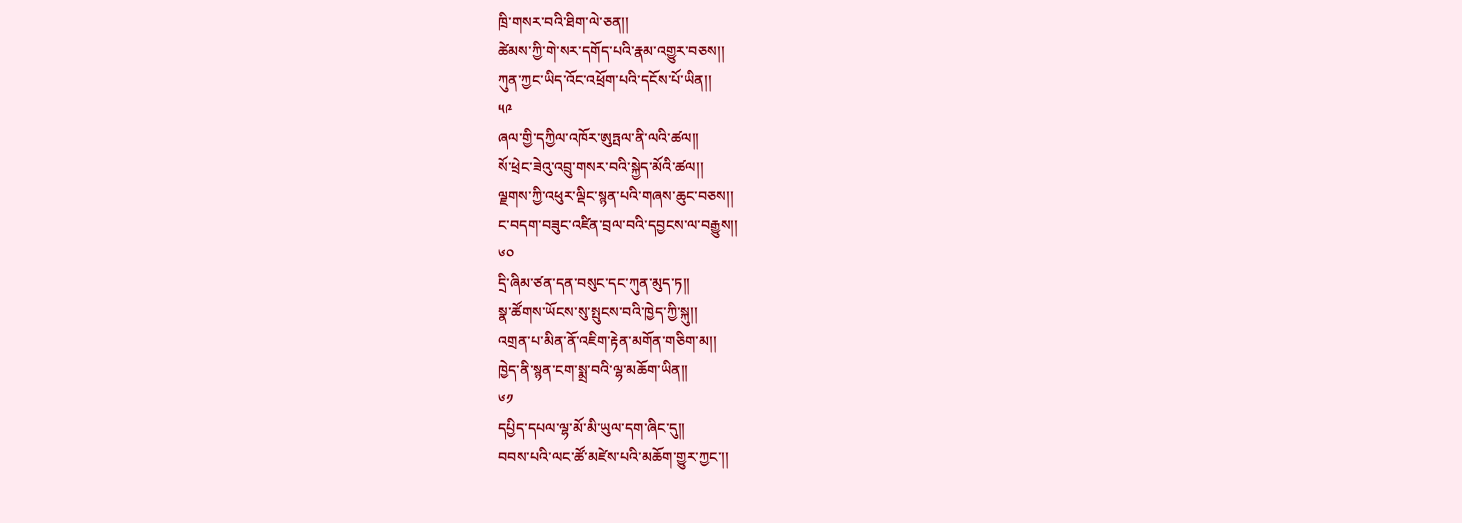ཁྲི་གསར་བའི་ཐིག་ལེ་ཅན།།
ཚེམས་ཀྱི་གེ་སར་དགོད་པའི་རྣམ་འགྱུར་བཅས།།
ཀུན་ཀྱང་ཡིད་འོང་འཕྲོག་པའི་དངོས་པོ་ཡིན།།
༥༩
ཞལ་གྱི་དཀྱིལ་འཁོར་ཨུཏྤལ་ནི་ལའི་ཚལ།།
སོ་ཕྲེང་ཟེའུ་འབྲུ་གསར་བའི་སྐྱེད་མོའི་ཚལ།།
ལྗགས་ཀྱི་འཕུར་ལྡིང་སྙན་པའི་གཞས་ཆུང་བཅས།།
ང་བདག་བཟུང་འཛིན་བྲལ་བའི་དབྱངས་ལ་བརྒྱུས།།
༦༠
དྲི་ཞིམ་ཙན་དན་བསུང་དང་ཀུན་མུད་ཏ།།
སྣ་ཚོགས་ཡོངས་སུ་སྤུངས་བའི་ཁྱེད་ཀྱི་སྐུ།།
འགྲན་པ་མིན་ནོ་འཇིག་རྟེན་མགོན་གཅིག་མ།།
ཁྱེད་ནི་སྙན་ངག་སྨྲ་བའི་ལྷ་མཆོག་ཡིན།།
༦༡
དཔྱིད་དཔལ་ལྷ་མོ་མི་ཡུལ་དག་ཞིང་དུ།།
བབས་པའི་ལང་ཚོ་མཛེས་པའི་མཆོག་གྱུར་ཀྱང་།།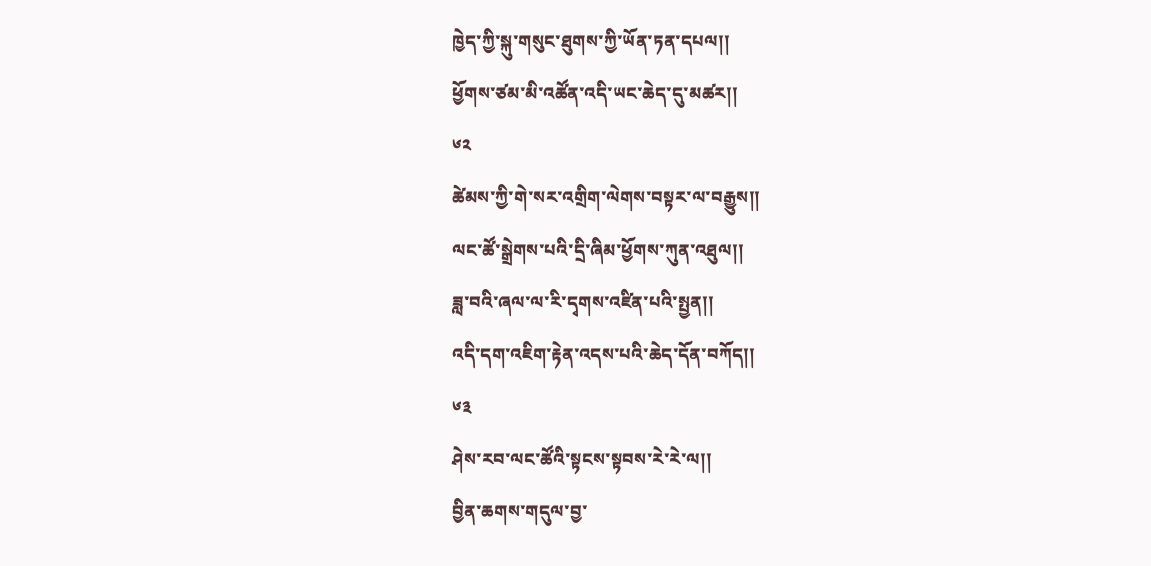ཁྱེད་ཀྱི་སྐུ་གསུང་ཐུགས་ཀྱི་ཡོན་ཏན་དཔལ།།
ཕྱོགས་ཙམ་མི་འཚོན་འདི་ཡང་ཆེད་དུ་མཚར།།
༦༢
ཚེམས་ཀྱི་གེ་སར་འགྲིག་ལེགས་བསྟར་ལ་བརྒྱུས།།
ལང་ཚོ་སྒྲེགས་པའི་དྲི་ཞིམ་ཕྱོགས་ཀུན་འཐུལ།།
ཟླ་བའི་ཞལ་ལ་རི་དྭགས་འཛིན་པའི་སྤྱན།།
འདི་དག་འཇིག་རྟེན་འདས་པའི་ཆེད་དོན་བཀོད།།
༦༣
ཤེས་རབ་ལང་ཚོའི་སྟངས་སྟབས་རེ་རེ་ལ།།
བྱིན་ཆགས་གདུལ་བྱ་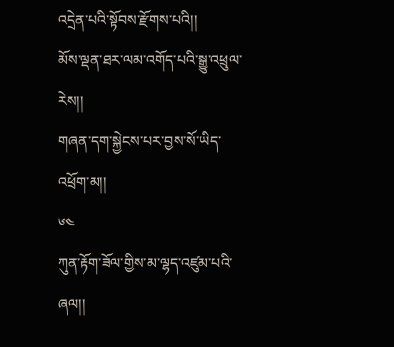འདྲེན་པའི་སྟོབས་རྫོགས་པའི།།
མོས་ལྡན་ཐར་ལམ་འགོད་པའི་སྒྱུ་འཕྲུལ་རེས།།
གཞན་དག་སྐྱེངས་པར་བྱས་སོ་ཡིད་འཕྲོག་མ།།
༦༤
ཀུན་རྟོག་ཟོལ་གྱིས་མ་ལྷད་འཛུམ་པའི་ཞལ།།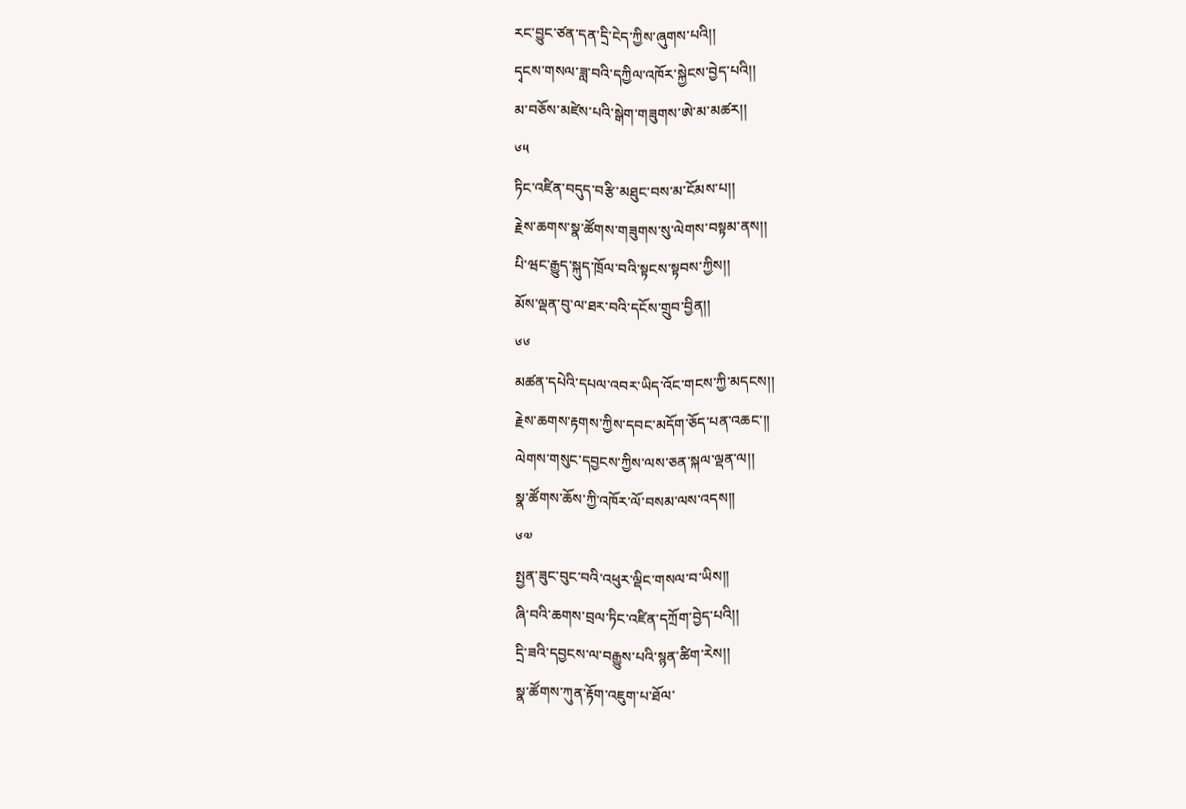རང་བྱུང་ཙན་དན་དྲི་ངེད་ཀྱིས་ཞུགས་པའི།།
དྭངས་གསལ་ཟླ་བའི་དཀྱིལ་འཁོར་སྐྱེངས་བྱེད་པའི།།
མ་བཅོས་མཛེས་པའི་སྒེག་གཟུགས་ཨེ་མ་མཚར།།
༦༥
ཏིང་འཛིན་བདུད་བརྩི་མཐུང་བས་མ་ངོམས་པ།།
རྗེས་ཆགས་སྣ་ཚོགས་གཟུགས་སུ་ལེགས་བསྟམ་ནས།།
པི་ཝང་རྒྱུད་སྐུད་ཁྲོལ་བའི་སྟངས་སྟབས་ཀྱིས།།
མོས་ལྡན་བུ་ལ་ཐར་བའི་དངོས་གྲུབ་བྱིན།།
༦༦
མཚན་དཔེའི་དཔལ་འབར་ཡིད་འོང་གངས་ཀྱི་མདངས།།
རྗེས་ཆགས་རྟགས་ཀྱིས་དབང་མདོག་ཅོད་པན་འཆང་།།
ལེགས་གསུང་དབྱངས་ཀྱིས་ལས་ཅན་སྐལ་ལྡན་ལ།།
སྣ་ཚོགས་ཆོས་ཀྱི་འཁོར་ལོ་བསམ་ལས་འདས།།
༦༧
སྤྱན་ཟུང་བུང་བའི་འཕུར་ལྡིང་གསལ་བ་ཡིས།།
ཞི་བའི་ཆགས་བྲལ་ཏིང་འཛིན་དཀྲོག་བྱེད་པའི།།
དྲི་ཟའི་དབྱངས་ལ་བརྒྱུས་པའི་སྙན་ཚིག་རེས།།
སྣ་ཚོགས་ཀུན་རྟོག་འཇུག་པ་ཐོལ་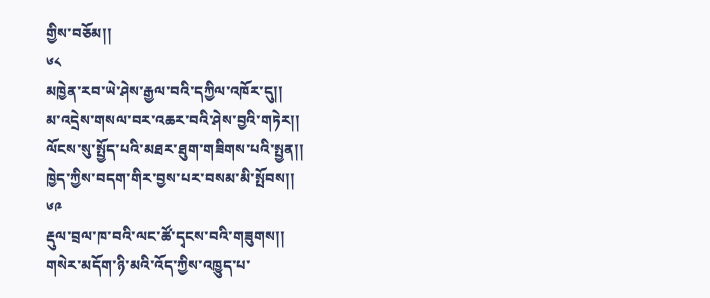གྱིས་བཅོམ།།
༦༨
མཁྱེན་རབ་ཡེ་ཤེས་རྒྱལ་བའི་དཀྱིལ་འཁོར་དུ།།
མ་འདྲེས་གསལ་བར་འཆར་བའི་ཤེས་བྱའི་གཏེར།།
ལོངས་སུ་སྤྱོད་པའི་མཐར་ཐུག་གཟིགས་པའི་སྤྱན།།
ཁྱེད་ཀྱིས་བདག་གིར་བྱས་པར་བསམ་མི་སྤོབས།།
༦༩
རྡུལ་བྲལ་ཁ་བའི་ལང་ཚོ་དྭངས་བའི་གཟུགས།།
གསེར་མདོག་ཉི་མའི་འོད་ཀྱིས་འཁྱུད་པ་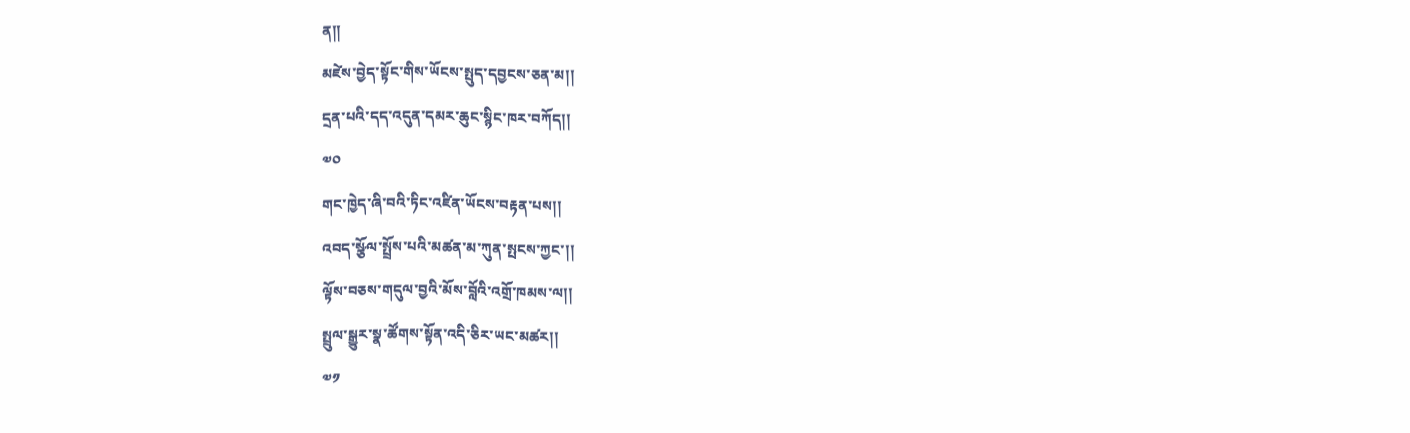ན།།
མཛེས་བྱེད་སྟོང་གིས་ཡོངས་སྤུད་དབྱངས་ཅན་མ།།
དྲན་པའི་དད་འདུན་དམར་ཆུང་སྙིང་ཁར་བཀོད།།
༧༠
གང་ཁྱེད་ཞི་བའི་ཏིང་འཛིན་ཡོངས་བརྟན་པས།།
འབད་སྩོལ་སྤྲོས་པའི་མཚན་མ་ཀུན་སྤངས་ཀྱང་།།
ལྟོས་བཅས་གདུལ་བྱའི་མོས་བློའི་འགྲོ་ཁམས་ལ།།
སྤྲུལ་སྒྱུར་སྣ་ཚོགས་སྟོན་འདི་ཅིར་ཡང་མཚར།།
༧༡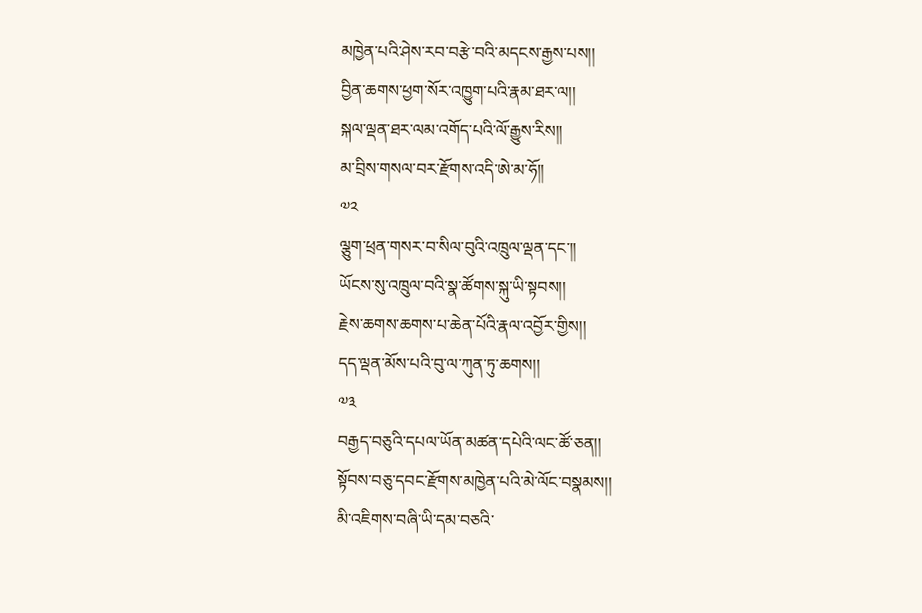མཁྱེན་པའི་ཤེས་རབ་བརྩེ་བའི་མདངས་རྒྱས་པས།།
བྱིན་ཆགས་ཕྱག་སོར་འཁྱུག་པའི་རྣམ་ཐར་ལ།།
སྐལ་ལྡན་ཐར་ལམ་འགོད་པའི་ལོ་རྒྱུས་རིས།།
མ་བྲིས་གསལ་བར་རྫོགས་འདི་ཨེ་མ་ཧོ།།
༧༢
ལྕུག་ཕྲན་གསར་བ་སིལ་བུའི་འཁྲུལ་ལྡན་དང་།།
ཡོངས་སུ་འཁྲུལ་བའི་སྣ་ཚོགས་སྐུ་ཡི་སྟབས།།
རྗེས་ཆགས་ཆགས་པ་ཆེན་པོའི་རྣལ་འབྱོར་གྱིས།།
དད་ལྡན་མོས་པའི་བུ་ལ་ཀུན་ཏུ་ཆགས།།
༧༣
བརྒྱད་བཅུའི་དཔལ་ཡོན་མཚན་དཔེའི་ལང་ཚོ་ཅན།།
སྟོབས་བཅུ་དབང་རྫོགས་མཁྱེན་པའི་མེ་ལོང་བསྣམས།།
མི་འཇིགས་བཞི་ཡི་དམ་བཅའི་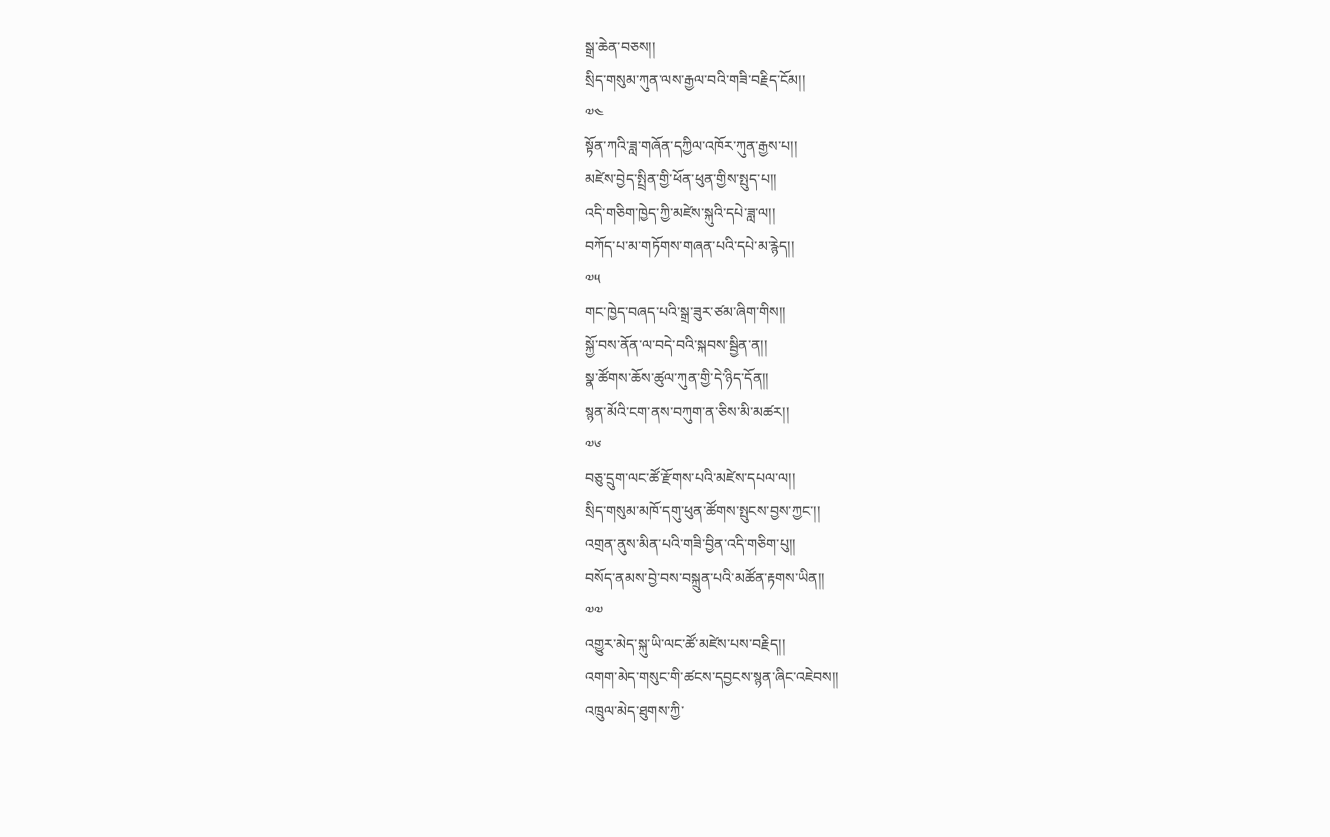སྒྲ་ཆེན་བཅས།།
སྲིད་གསུམ་ཀུན་ལས་རྒྱལ་བའི་གཟི་བརྗིད་ངོམ།།
༧༤
སྟོན་ཀའི་ཟླ་གཞོན་དཀྱིལ་འཁོར་ཀུན་རྒྱས་པ།།
མཛེས་བྱེད་སྤྲིན་གྱི་ཕོན་ཕུན་གྱིས་སྤུད་པ།།
འདི་གཅིག་ཁྱེད་ཀྱི་མཛེས་སྐུའི་དཔེ་ཟླ་ལ།།
བཀོད་པ་མ་གཏོགས་གཞན་པའི་དཔེ་མ་རྙེད།།
༧༥
གང་ཁྱེད་བཞད་པའི་སྒྲ་ཟུར་ཙམ་ཞིག་གིས།།
སྐྱོ་བས་ནོན་ལ་བདེ་བའི་སྐབས་སྦྱིན་ན།།
སྣ་ཚོགས་ཆོས་ཚུལ་ཀུན་གྱི་དེ་ཉིད་དོན།།
སྙན་མོའི་ངག་ནས་བཀུག་ན་ཅིས་མི་མཚར།།
༧༦
བཅུ་དྲུག་ལང་ཚོ་རྫོགས་པའི་མཛེས་དཔལ་ལ།།
སྲིད་གསུམ་མཁོ་དགུ་ཕུན་ཚོགས་སྤུངས་བྱས་ཀྱང་།།
འགྲན་ནུས་མིན་པའི་གཟི་བྱིན་འདི་གཅིག་པུ།།
བསོད་ནམས་བྱེ་བས་བསྐྲུན་པའི་མཚོན་རྟགས་ཡིན།།
༧༧
འགྱུར་མེད་སྐུ་ཡི་ལང་ཚོ་མཛེས་པས་བརྗིད།།
འགག་མེད་གསུང་གི་ཚངས་དབྱངས་སྙན་ཞིང་འཇེབས།།
འཁྲུལ་མེད་ཐུགས་ཀྱི་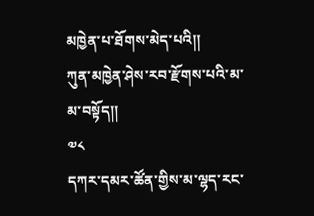མཁྱེན་པ་ཐོགས་མེད་པའི།།
ཀུན་མཁྱེན་ཤེས་རབ་རྫོགས་པའི་མ་མ་བསྟོད།།
༧༨
དཀར་དམར་ཚོན་གྱིས་མ་ལྷད་རང་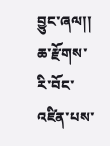བྱུང་ཞལ།།
ཆ་རྫོགས་རི་བོང་འཛིན་པས་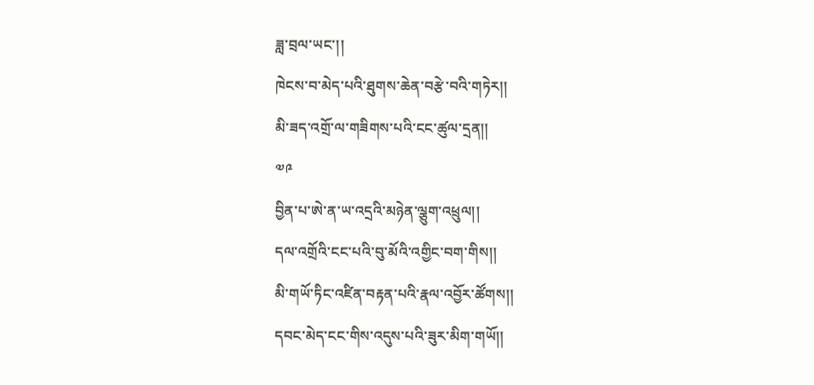ཟླ་བྲལ་ཡང་།།
ཁེངས་བ་མེད་པའི་ཐུགས་ཆེན་བརྩེ་བའི་གཏེར།།
མི་ཟད་འགྲོ་ལ་གཟིགས་པའི་ངང་ཚུལ་དྲན།།
༧༩
བྱིན་པ་ཨེ་ན་ཡ་འདྲའི་མཉེན་ལྕུག་འཕྲུལ།།
དལ་འགྲོའི་ངང་པའི་བུ་མོའི་འགྱིང་བག་གིས།།
མི་གཡོ་ཏིང་འཛིན་བརྟན་པའི་རྣལ་འབྱོར་ཚོགས།།
དབང་མེད་ངང་གིས་འདུས་པའི་ཟུར་མིག་གཡོ།།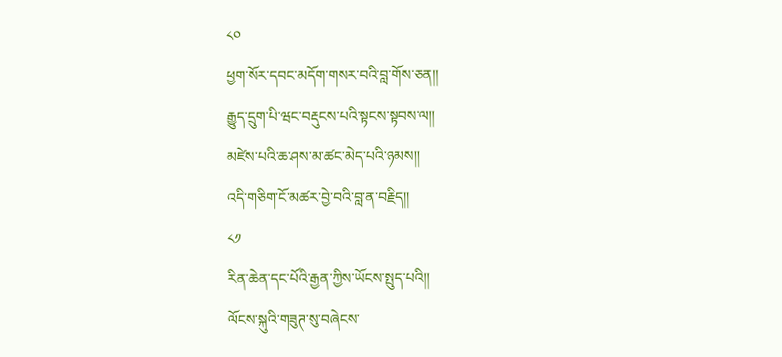༨༠
ཕྱག་སོར་དབང་མདོག་གསར་བའི་བླ་གོས་ཅན།།
རྒྱུད་དྲུག་པི་ཝང་བརྡུངས་པའི་སྟངས་སྟབས་ལ།།
མཛེས་པའི་ཆ་ཤས་མ་ཚང་མེད་པའི་ཉམས།།
འདི་གཅིག་ངོ་མཚར་བྱེ་བའི་བླ་ན་བརྗིད།།
༨༡
རིན་ཆེན་དང་པོའི་རྒྱན་ཀྱིས་ཡོངས་སྤུད་པའི།།
ལོངས་སྐུའི་གཟུཊ་སུ་བཞེངས་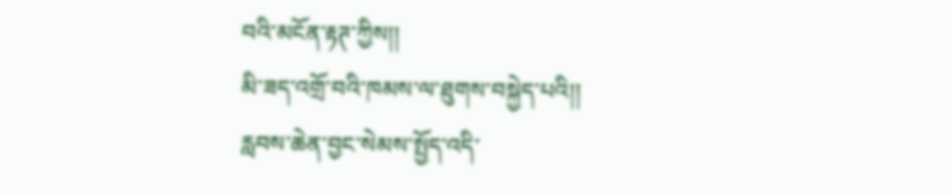བའི་མངོན་རྟཊ་ཀྱིས།།
མི་ཟད་འགྲོ་བའི་ཁམས་ལ་ཐུགས་བསྐྱེད་པའི།།
རླབས་ཆེན་བྱང་སེམས་སྤྱོད་འདི་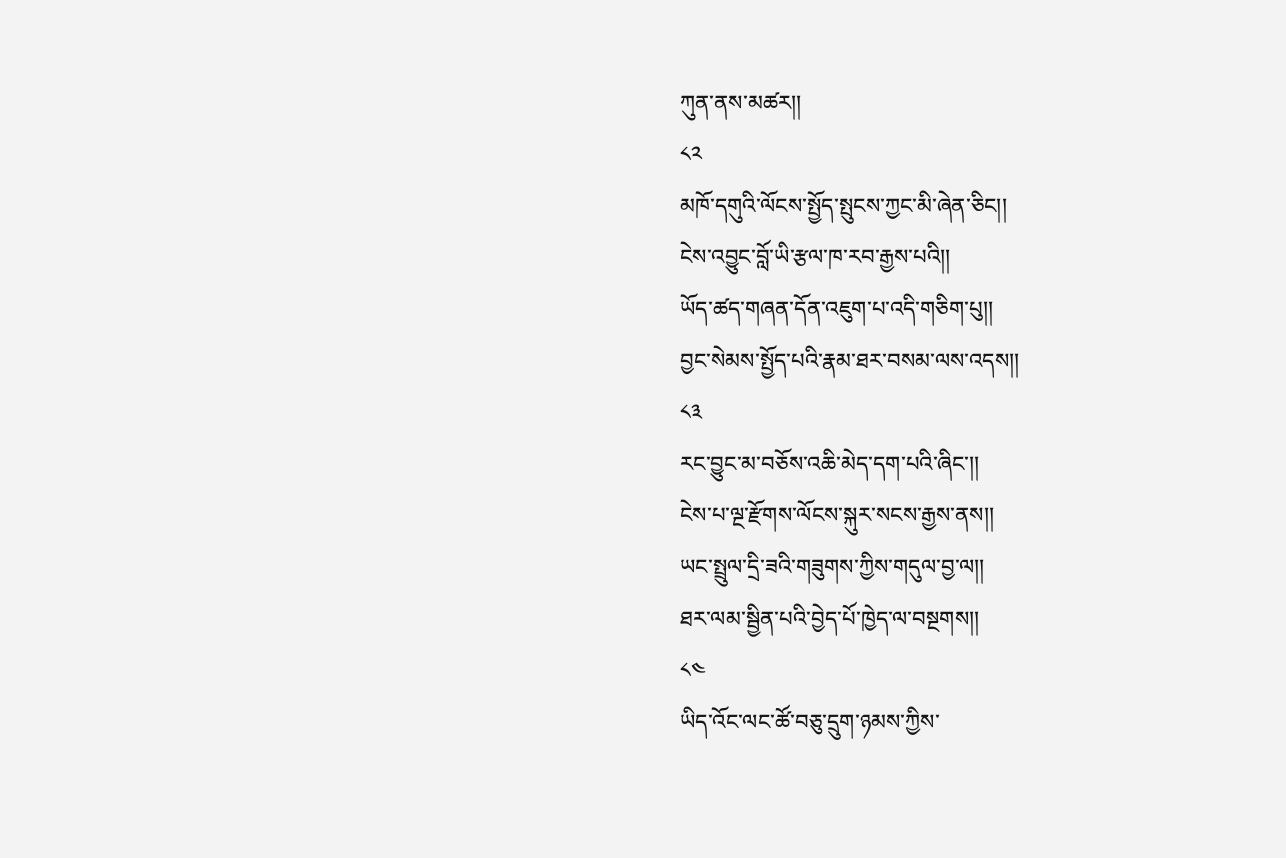ཀུན་ནས་མཚར།།
༨༢
མཁོ་དགུའི་ལོངས་སྤྱོད་སྤུངས་ཀྱང་མི་ཞེན་ཅིང།།
ངེས་འབྱུང་བློ་ཡི་རྩལ་ཁ་རབ་རྒྱས་པའི།།
ཡོད་ཚད་གཞན་དོན་འཇུག་པ་འདི་གཅིག་པུ།།
བྱང་སེམས་སྤྱོད་པའི་རྣམ་ཐར་བསམ་ལས་འདས།།
༨༣
རང་བྱུང་མ་བཅོས་འཆི་མེད་དག་པའི་ཞིང་།།
ངེས་པ་ལྔ་རྫོགས་ལོངས་སྐུར་སངས་རྒྱས་ནས།།
ཡང་སྤྲུལ་དྲི་ཟའི་གཟུགས་ཀྱིས་གདུལ་བྱ་ལ།།
ཐར་ལམ་སྦྱིན་པའི་བྱེད་པོ་ཁྱེད་ལ་བསྔགས།།
༨༤
ཡིད་འོང་ལང་ཚོ་བཅུ་དྲུག་ཉམས་ཀྱིས་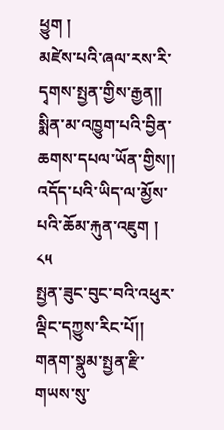ཕྱུག །
མཛེས་པའི་ཞལ་རས་རི་དྭགས་སྤྱན་གྱིས་རྒྱན།།
སྨིན་མ་འཁྱུག་པའི་བྱིན་ཆགས་དཔལ་ཡོན་གྱིས།།
འདོད་པའི་ཡིད་ལ་མྱོས་པའི་ཆོམ་རྐུན་འཇུག །
༨༥
སྤྱན་ཟུང་བུང་བའི་འཕུར་ལྡིང་དཀྱུས་རིང་པོ།།
གནག་སྣུམ་སྤྱན་རྫི་གཡས་སུ་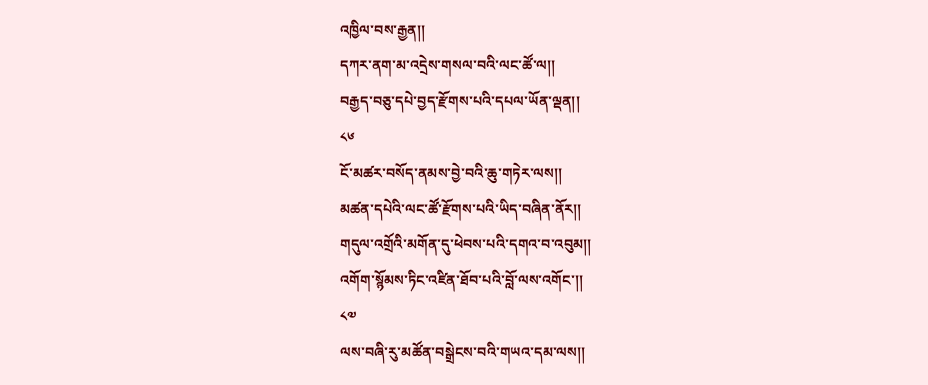འཁྱིལ་བས་རྒྱན།།
དཀར་ནག་མ་འདྲེས་གསལ་བའི་ལང་ཚོ་ལ།།
བརྒྱད་བཅུ་དཔེ་བྱད་རྫོགས་པའི་དཔལ་ཡོན་ལྡན།།
༨༦
ངོ་མཚར་བསོད་ནམས་བྱེ་བའི་ཆུ་གཏེར་ལས།།
མཚན་དཔེའི་ལང་ཚོ་རྫོགས་པའི་ཡིད་བཞིན་ནོར།།
གདུལ་འགྲོའི་མགོན་དུ་ཕེབས་པའི་དགའ་བ་འབུམ།།
འགོག་སྙོམས་ཏིང་འཛིན་ཐོབ་པའི་བློ་ལས་འགོང་།།
༨༧
ལས་བཞི་རུ་མཚོན་བསྒྲེངས་བའི་གཡའ་དམ་ལས།།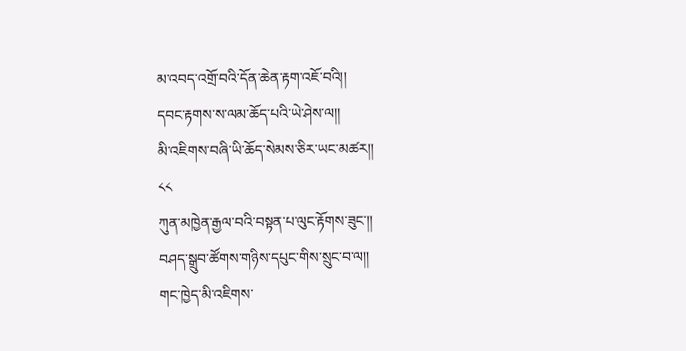མ་འབད་འགྲོ་བའི་དོན་ཆེན་རྟག་འཇོ་བའི།།
དབང་རྟགས་ས་ལམ་ཆོད་པའི་ཡེ་ཤེས་ལ།།
མི་འཇིགས་བཞི་ཡི་ཆོད་སེམས་ཅིར་ཡང་མཚར།།
༨༨
ཀུན་མཁྱེན་རྒྱལ་བའི་བསྟན་པ་ལུང་རྟོགས་ཟུང་།།
བཤད་སྒྲུབ་ཚོགས་གཉིས་དཔུང་གིས་སྲུང་བ་ལ།།
གང་ཁྱེད་མི་འཇིགས་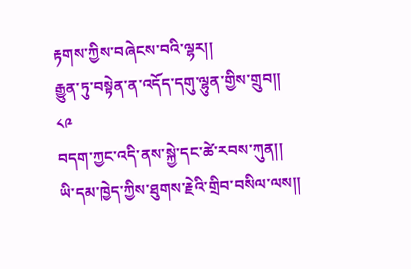རྟགས་ཀྱིས་བཞེངས་བའི་ལྷར།།
རྒྱུན་ཏུ་བསྟེན་ན་འདོད་དགུ་ལྷུན་གྱིས་གྲུབ།།
༨༩
བདག་ཀྱང་འདི་ནས་སྐྱེ་དང་ཚེ་རབས་ཀུན།།
ཡི་དམ་ཁྱེད་ཀྱིས་ཐུགས་རྗེའི་གྲིབ་བསིལ་ལས།།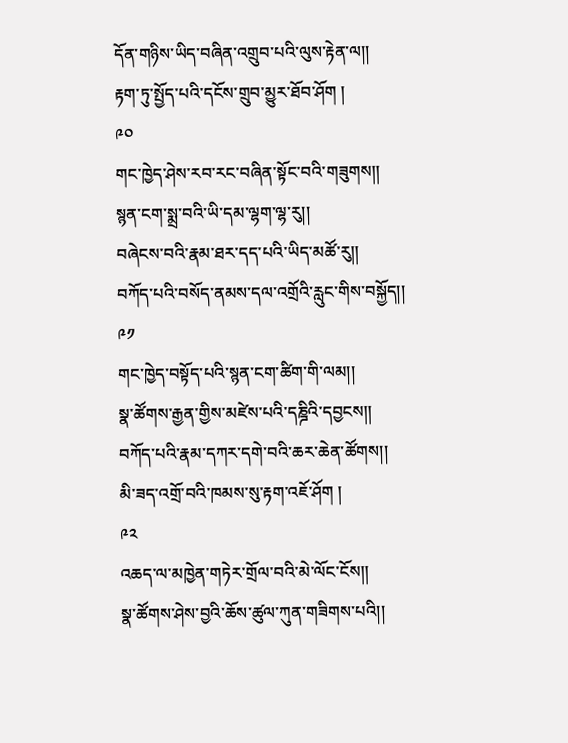དོན་གཉིས་ཡིད་བཞིན་འགྲུབ་པའི་ལུས་རྟེན་ལ།།
རྟག་ཏུ་སྤྱོད་པའི་དངོས་གྲུབ་མྱུར་ཐོབ་ཤོག །
༩༠
གང་ཁྱེད་ཤེས་རབ་རང་བཞིན་སྟོང་བའི་གཟུགས།།
སྙན་ངག་སྨྲ་བའི་ཡི་དམ་ལྷག་ལྷ་རུ།།
བཞེངས་བའི་རྣམ་ཐར་དད་པའི་ཡིད་མཚོ་རུ།།
བཀོད་པའི་བསོད་ནམས་དལ་འགྲོའི་རླུང་གིས་བསྐྱོད།།
༩༡
གང་ཁྱེད་བསྟོད་པའི་སྙན་ངག་ཚིག་གི་ལམ།།
སྣ་ཚོགས་རྒྱན་གྱིས་མཛེས་པའི་དཎྜིའི་དབྱངས།།
བཀོད་པའི་རྣམ་དཀར་དགེ་བའི་ཆར་ཆེན་ཚོགས།།
མི་ཟད་འགྲོ་བའི་ཁམས་སུ་རྟག་འཇོ་ཤོག །
༩༢
འཆད་ལ་མཁྱེན་གཏེར་གྲོལ་བའི་མེ་ལོང་ངོས།།
སྣ་ཚོགས་ཤེས་བྱའི་ཆོས་ཚུལ་ཀུན་གཟིགས་པའི།།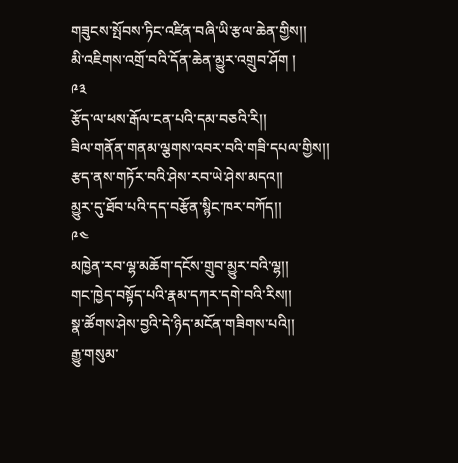གཟུངས་སྤོབས་ཏིང་འཛིན་བཞི་ཡི་རྩལ་ཆེན་གྱིས།།
མི་འཇིགས་འགྲོ་བའི་དོན་ཆེན་མྱུར་འགྲུབ་ཤོག །
༩༣
རྩོད་ལ་ཕས་རྒོལ་ངན་པའི་དམ་བཅའི་རི།།
ཟིལ་གནོན་གནམ་ལྕགས་འབར་བའི་གཟི་དཔལ་གྱིས།།
རྩད་ནས་གཏོར་བའི་ཤེས་རབ་ཡེ་ཤེས་མདའ།།
མྱུར་དུ་ཐོབ་པའི་དད་བརྩོན་སྙིང་ཁར་བཀོད།།
༩༤
མཁྱེན་རབ་ལྷ་མཆོག་དངོས་གྲུབ་མྱུར་བའི་ལྷ།།
གང་ཁྱེད་བསྟོད་པའི་རྣམ་དཀར་དགེ་བའི་རིས།།
སྣ་ཚོགས་ཤེས་བྱའི་དེ་ཉིད་མངོན་གཟིགས་པའི།།
རྒྱུ་གསུམ་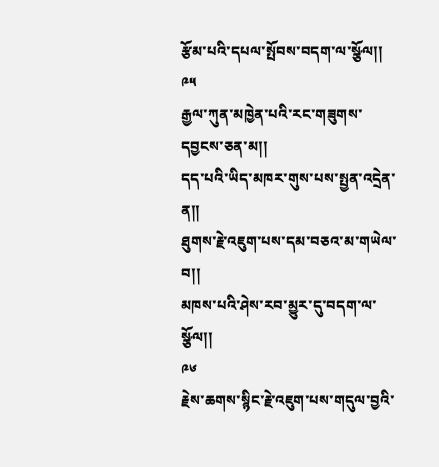རྩོམ་པའི་དཔལ་སྤོབས་བདག་ལ་སྩོལ།།
༩༥
རྒྱལ་ཀུན་མཁྱེན་པའི་རང་གཟུགས་དབྱངས་ཅན་མ།།
དད་པའི་ཡིད་མཁར་གུས་པས་སྤྱན་འདྲེན་ན།།
ཐུགས་རྗེ་འཇུག་པས་དམ་བཅའ་མ་གཡེལ་བ།།
མཁས་པའི་ཤེས་རབ་མྱུར་དུ་བདག་ལ་སྩོལ།།
༩༦
རྗེས་ཆགས་སྙིང་རྗེ་འཇུག་པས་གདུལ་བྱའི་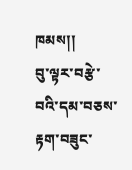ཁམས།།
བུ་ལྟར་བརྩེ་བའི་དམ་བཅས་རྟག་བཟུང་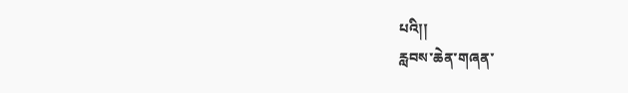པའི།།
རླབས་ཆེན་གཞན་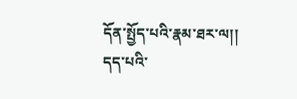དོན་སྤྱོད་པའི་རྣམ་ཐར་ལ།།
དད་པའི་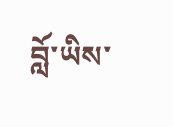བློ་ཡིས་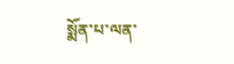སྨོན་པ་ལན་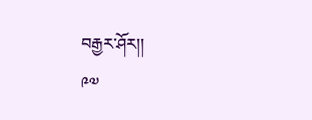བརྒྱར་ཤོར།།
༩༧